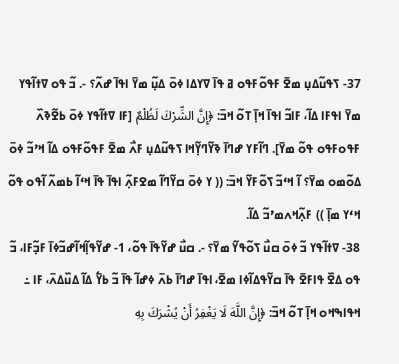37- ߖߟߎ߬ߡߎ߲ ߘߐ߫ ߓߟߋ߬ߓߟߋ ߥ ߟߊ߫ ߜߌߡߊ ߦߋ߫ ߡߎ߲߬ ߘߌ߫ ߊߟߊ߫ ߝߍ߬؟ -. ߏ߬ ߟߋ ߜߙߊ߬ߟߌ ߘߌ߫ ߊߟߓߊ ߡߊ߬، ߓߊߏ߬ ߊߟߊ߫ ߞߊ߲߫ ߠߋ߬ ߞߏ߫: ﴿إِنَّ الشِّرْكَ لَظُلْمٌ [ߓߊ ߜߙߊ߬ߟߌ ߦߋ߫ ߕߐ߬ߢߍ߰ ߓߟߋߓߟߋ ߟߋ߬ ߘߌ߫]. ߣߊ߬ߓߌ ߝߣߊ߫ ߢߌ߬ߣߌ߲߬ߞߊ ߖߟߎ߬ߡߎ߲ ߓߍ߯ ߘߐ߫ ߓߟߋ߬ߓߟߋ ߡߊ߬ ߞߴߏ߬ ߦߋ߫ ߡߋ߬ߘߋ ߘߌ߫؟ ߊ߬ ߞߵߏ߬ ߖߋ߬ߓߌ߬ ߞߏ߫: (( ߌ ߦߋ߫ ߛߌ߬ߣߊ߬ ߘߐߓߍ߲߬ ߊߟߊ߫ ߟߊ߫ ߞߵߊ߬ ߕߘߍ߬ ߊ߬ߟߋ ߟߋ߬ ߞߵߌ ߘߊ߲߫ )) ߓߍ߲߬ߞߍߘߴߏ߬ ߡߊ߬.
38- ߜߙߊ߬ߟߌ ߏ߬ ߦߋ߫ ߛߎ߯ ߖߋ߬ߟߌ߬ ߘߌ߫؟ -. ߛߎ߯ ߝߌ߬ߟߊ߫ ߟߋ߬، 1- ߝߌ߬ߟߊ߲߬ߞߊ߬ߝߏ߬ߦߊ߫ ߓߏ߲߬ߓߊ، ߏ߬ ߟߋ ߡߐ߰ ߟߊߓߐ߫ ߟߊ߫ ߛߌ߬ߟߡߊ߬ߦߊ ߘߐ߫، ߊߟߊ߫ ߝߣߊ߫ ߕߍ߫ ߦߝߊ߬ ߟߊ߫ ߏ߬ ߕߌ߱ ߡߊ߬ ߡߎ߰ߡߍ߫، ߓߊ ߸ ߞߟߊߒߞߋ ߞߊ߲߫ ߠߋ߬ ߞߏ߫: ﴿إِنَّ اللَّهَ لَا يَغْفِرُ أَنْ يُشْرَكَ بِهِ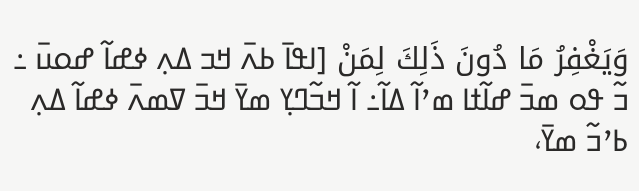وَيَغْفِرُ مَا دُونَ ذَلِكَ لِمَنْ [ߊߟߊ߫ ߕߍ߫ ߞߏ ߡߍ߲ ߦߝߊ߬ ߝߋߎ߫ ߸ ߏ߬ ߟߋ ߘߏ߫ ߝߊ߬ߙߊ ߘߴߊ߬ ߡߊ߬߸ ߊ߬ ߞߏ߬ߣߌ߲ ߘߌ߫ ߞߏ߫ ߜߘߍ߫ ߦߝߊ߬ ߡߍ߲ ߕߴߏ߬ ߘߌ߫،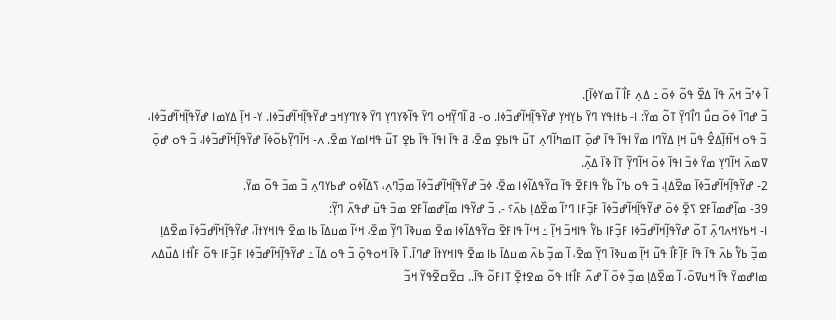ߊ߬ ߦߴߏ߬ ߞߍ߫ ߟߊ߫ ߡߐ߰ ߟߋ߬ ߦߋ߫ ߸ ߡߍ߲ ߓߊ߯ ߊ߬ ߘߌߦߊ߫].
ߏ߬ ߝߣߊ߫ ߦߋ߫ ߛߎ߯ ߣߊ߯ߣߌ߲߫ ߠߋ߬ ߘߌ߫: ߊ- ߕߙߊߟߌ ߣߌ߫ ߕߌ߲ߞߌ߲ ߝߌ߬ߟߊ߲߬ߞߊ߬ߝߏ߬ߦߊ. ߋ- ߥ ߊ߬ߣߌ߲߬ߞߋ ߣߌ߫ ߟߊ߬ߢߌߣߌ߲ ߣߌ߫ ߢߌߣߌ߲ߞߏ ߝߌ߬ߟߊ߲߬ߞߊ߬ߝߏ߬ߦߊ. ߌ- ߞߊ߲߫ ߡߌߘߊ ߝߌ߬ߟߊ߲߬ߞߊ߬ߝߏ߬ߦߊ، ߏ߬ ߟߋ ߞߊ߬ߙߊ߲߬ߡߐ߮ ߟߎ߬ ߞߊ߲ ߡߌ߬ߣߊ ߘߌ߫ ߊߟߊ߫ ߟߊ߫ ߝߋ߲߫ ߠߊߘߤߊ߬ߣߍ߲ ߠߎ߬ ߟߊߕߐ߲ ߘߐ߫، ߥ ߟߊ߫ ߊߟߊ߫ ߟߊ߫ ߕߐ߲ ߠߎ߬ ߟߞߊߘߌ ߘߐ߫. ߍ- ߞߊ߬ߣߌ߲߬ߕߋ߬ߦߊ߫ ߝߌ߬ߟߊ߲߬ߞߊ߬ߝߏ߬ߦߊ، ߏ߬ ߟߋ ߝߋ߲߫ ߜߘߍ߫ ߞߊ߬ߣߌ߲ ߘߌ߫ ߦߏ߫ ߊߟߊ߫ ߦߋ߫ ߞߊ߬ߣߌ߲߬ ߠߊ߫ ߢߊ߫ ߡߍ߲߬.
2- ߝߌ߬ߟߊ߲߬ߞߊ߬ߝߏ߬ߦߊ߫ ߘߐ߰ߡߊ߲، ߏ߬ ߟߋ ߕߴߊ߬ ߕߌ߱ ߟߊߓߐ߫ ߟߊ߫ ߛߌ߬ߟߡߊ߬ߦߊ ߘߐ߫، ߦߏ߫ ߝߌ߬ߟߊ߲߬ߞߊ߬ߝߏ߬ߦߊ߫ ߘߏ߲߰ߣߍ߲، ߖߡߊ߬ߦߋ ߝߕߌߣߍ߲ ߏ߬ ߘߏ߫ ߟߋ߬ ߘߌ߫.
39- ߘߊ߲߬ߝߘߊ߬ߓߐ ߖߐ߲߫ ߦߋ߫ ߝߌ߬ߟߊ߲߬ߞߊ߬ߝߏ߬ߦߊ߫ ߓߏ߲߬ߓߊ ߣߴߊ߬ ߘߐ߰ߡߊ߲ ߕߍ߫؟ -. ߏ߬ ߝߌ߬ߟߊ ߘߊ߲߬ߝߘߊ߬ߓߐ ߘߏ߫ ߟߎ߫ ߝߟߍ߫ ߣߌ߲߬:
ߊ- ߞߕߌߞߍߣߍ߲߫ ߠߋ߬ ߝߌ߬ߟߊ߲߬ߞߊ߬ߝߏ߬ߦߊ ߓߏ߲߬ߓߊ ߕߌ߱ ߟߊߞߏ߫ ߞߊ߲߬ ߸ ߞߵߊ߬ ߟߊߓߐ߫ ߛߌ߬ߟߡߊ߬ߦߊ ߘߐ߫ ߘߎߢߊ߫ ߣߌ߲߬ ߘߐ߫، ߞߵߊ߬ ߘߎߡߊ߫ ߕߊ ߘߐ߫ ߟߊߞߌߙߊ߫، ߝߌ߬ߟߊ߲߬ߞߊ߬ߝߏ߬ߦߊ߫ ߘߐ߰ߡߊ߲ ߘߏ߲߬ ߕߌ߱ ߕߍ߫ ߟߊ߫ ߟߊ߫ ߓߊ߲߬ߓߊ߯ ߟߎ߬ ߞߊ߲߬ ߘߎߢߊ߫ ߣߌ߲߬ ߘߐ߫، ߊ߬ ߘߏ߲߬ ߕߍ߫ ߘߎߡߊ߫ ߕߊ ߘߐ߫ ߟߊߞߌߙߊ߫ ߝߣߊ߫. ߊ߰ ߢߊ߫ ߞߋߟߋ߲߫ ߏ߬ ߟߋ ߡߊ߬ ߸ ߝߌ߬ߟߊ߲߬ߞߊ߬ߝߏ߬ߦߊ ߓߏ߲߬ߓߊ ߟߋ߬ ߓߊ߯ߙߊ ߡߎ߰ߡߍ ߘߊߝߘߌ߫ ߟߊ߫ ߞߎߜߋ߫، ߊ߬ ߘߐ߰ߡߊ߲ ߘߏ߲߬ ߦߋ߫ ߊ߬ ߝߍ߬ ߓߊ߯ߙߊ ߟߋ߬ ߘߐߙߐ߲߫ ߠߊߓߋ߬ ߟߊ߫.. ߛߐ߬ߛߐ߬ߟߌ߬ ߞߏ߬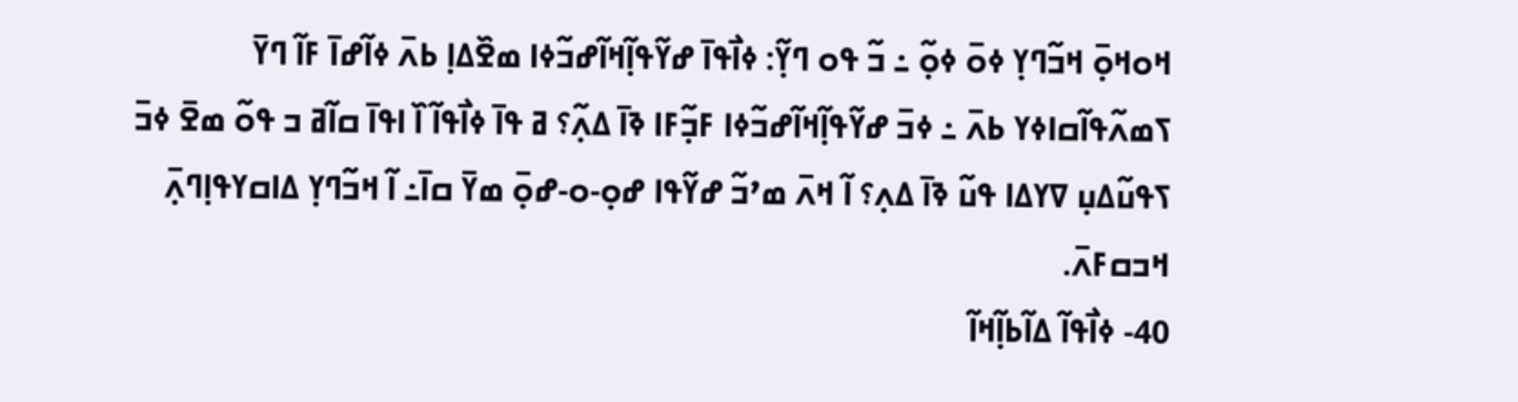ߞߋߞߋ߲߫ ߞߏ߬ߣߌ߲ ߦߋ߫ ߦߋ߲߬ ߸ ߏ߬ ߟߋ ߣߌ߲߬: ߦߊ߯ߟߊ߫ ߝߌ߬ߟߊ߲߬ߞߊ߬ߝߏ߬ߦߊ ߘߐ߰ߡߊ߲ ߕߍ߫ ߦߊ߬ߝߊ߫ ߓߊ߬ ߣߌ߫ ߖߘߍ߬ߟߊ߬ߛߊߦߌ ߕߍ߫ ߸ ߦߏ߫ ߝߌ߬ߟߊ߲߬ߞߊ߬ߝߏ߬ߦߊ ߓߏ߲߬ߓߊ ߢߊ߫ ߡߍ߲߬؟ ߥ ߟߊ߫ ߦߊ߯ߟߊ߬ ߊ߰ ߊߟߊ߫ ߛߊ߬ߥ ߏ ߟߋ߬ ߘߐ߫ ߦߏ߫ ߖߟߎ߬ߡߎ߲ ߜߌߡߊ ߟߎ߬ ߢߊ߫ ߡߍ߲؟ ߊ߬ ߞߍ߫ ߘߴߏ߬ ߝߌ߬ߟߊ ߝߋ߲-ߋ-ߝߋ߲߫ ߘߌ߫ ߛߊ߫߸ ߊ߬ ߞߏ߬ߣߌ߲ ߡߊߛߌߟߊ߲ߣߍ߲߫ ߞߏߛߓߍ߫.
40- ߦߊ߯ߟߊ߬ ߡߊ߬ߕߊ߲߬ߞߊ߬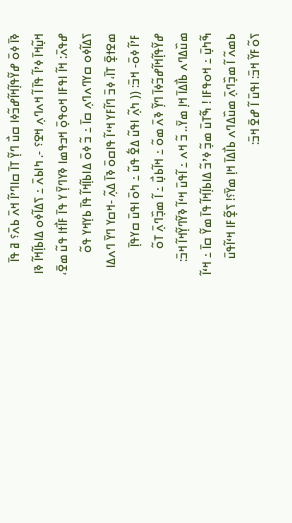ߢߊ߫ ߦߋ߫ ߝߌ߬ߟߊ߲߬ߞߊ߬ߝߏ߬ߦߊ ߛߎ߯ ߣߌ߲߬ ߠߊ߫ ߛߊߣߴߊ߬ ߞߍ߫ ߕߍ߫؟ ߥ ߟߊ߫ ߞߎ߲߬ߞߊ߫ ߦߴߊ߬ ߟߊ߫ ߊ߬ ߞߍߣߍ߲ ߞߐ؟ -. ߤߊߕߍ߫ ߸ ߖߡߊ߬ߦߋ ߡߊߕߊ߲߬ߞߊ߬ ߢߊ ߝߟߍ߫: ߞߊ߬ ߊߟߓߊ ߞߋߟߋ߲߫ ߞߏߟߘߊ ߢߌߣߌ߲߫ ߌ ߟߊ߫ ߓߊ߯ߙߊ ߟߎ߬ ߘߐ߫، ߖߡߊ߬ߦߋ ߛߌߣߍߣߍ߲ ߛߊ߫ ߸ ߏ߬ ߦߋ߫ ߡߊߕߊ߲߬ߞߊ߬ ߟߊ߫ ߕߌ߲ߞߌ ߟߋ߬ ߘߐߙߐ߲߫ ߠߊ߫، ߦߏ߫ ߣߊ߬ߓߌ ߞߵߊ߬ ߟߊߛߋ߫ ߢߊ߫ ߡߍ߲߬ -ߞߛߌ ߣߌ߫ ߣߍߡߊ ߓߴߊ߬ ߦߋ߫- ߞߏ߫: (( ߤߍ߲߬ ߊߟߎ߬ ߡߐ߱ ߟߎ߬ ߸ ߤߋ߫ ߊߟߎ߫ ߛߌߟߊ߲߫ ߝߌ߬ߟߊ߲߬ߞߊ߬ߝߏ߬ߦߊ߫ ߣߌ߲߬ ߢߍ߫ ߘߋ߬ ߸ ߞߊ߬ߕߎ߲߯ ߸ ߊ߬ ߘߏ߲߰ߣߍ߲߫ ߠߋ߬ ߘߎ߰ߡߣߍ ߕߊ߯ߡߊ߫ ߞߊ߲ ߘߌ߫.. ߏ߬ ߞߍ ߸ ߊ߬ߟߎ߫ ߞߵߊ߬ ߢߌ߬ߣߌ߲߬ߞߊ߬ ߞߏ߫: ߒ߬ߤߎ߲߫ ߸ ߞߋߟߓߊ ! ߒ߬ߠߎ߫ ߘߏ߲߬ ߦߴߏ߬ ߡߊߕߊ߲߬ߞߊ߬ ߟߊ߫ ߘߌ߬ ߛߊ߫ ߸ ߞߵߊ߬ ߕߘߍ߬ ߊ߬ ߘߏ߲߰ߣߍ߲߫ ߘߎ߰ߡߣߍ ߕߊ߯ߡߊ߫ ߞߊ߲ ߘߌ߫؟! ߖߐ߲߬ߓߊ ߞߵߊ߬ߟߎ߫ ߖߋ߬ߓߌ߬ ߞߏ߫: ߊߟߎ߫ ߊ߬ ߝߐ߫ ߞߏ߫: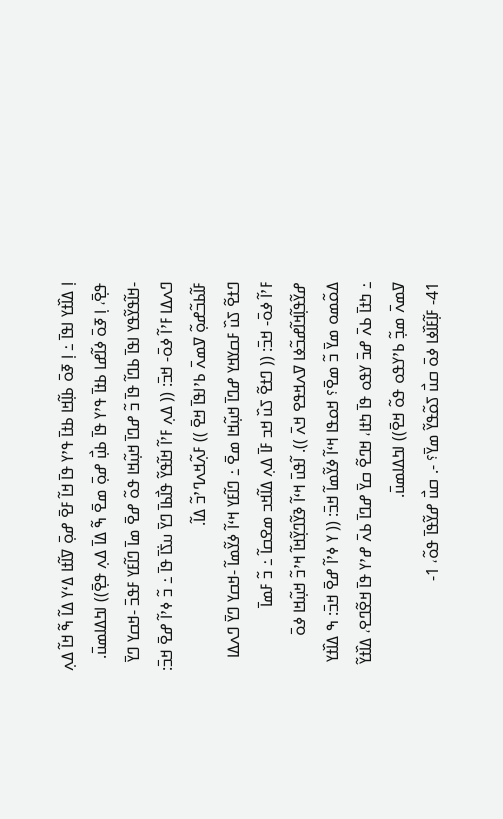ߊ߲ ߡߊ߰ߙߌ ߊߟߊ߫ ߸ ߊ߲ ߧߋ߫ ߕߊ߲߬ߞߊ ߕߙߊ߫ ߟߴߌ ߟߊ߫ ߞߊ߬ ߓߐ߫ ߝߋ߲߫ ߜߊ߬ߙߊ ߡߵߌ ߡߊ߬ ߒ߬ ߞߊ߬ ߡߍ߲ ߟߐ߲߫، ߊ߲ ߧߋ߫ ߦߊ߬ߝߊ ߕߙߊ߫ ߟߴߌ ߟߊ߫ ߕߎ߲߯ ߝߋ߲߫ ߘߐ߫ ߒ߬ ߡߊ߫ ߡߍ߲ ߟߐ߲߫)) ߊߤߡߊߘߎ߫.
-ߞߊ߬ߟߌ߬ߟߌ ߊߟߊ߫ ߕߣߊ߬ ߟߊ߫ ߏ߬ ߝߣߊ߫ ߞߎ߲߬ߞߊ ߟߋ߬ ߝߐ߫ ߘߊ߫ ߣߊ߬ߓߌ ߓߟߏ߫ -ߞߛߌ ߣߌ߫ ߣߍߡߊ ߓߴߊ߬ ߦߋ߫- ߞߏ߫: (( ߡߍ߲ ߓߴߊ߬ ߞߊ߬ߟߌ߬ ߟߊ߯ߕߊ߫ ߣߌ߫ ߎߖ߭ߊ߫ ߟߊ߫ ߸ ߏ߬ ߦߴߊ߬ ߝߐ߫ ߞߏ߫: ߓߊ߬ߕߏ߬ߝߋ߲߬ ߜߘߍ߫ ߕߴߊߟߊ߫ ߞߐ߫ )) ߓߍ߲߬ߞߍߣߴߏ߬ ߡߊ߬.
ߣߙߐ߬ ߖߎ߰ ߓߛߌߞߌ ߝߣߊ߫ ߞߎ߲߬ߞߊ ߘߐ߫ ߸ ߣߊ߬ߓߌ ߞߵߊ߬ ߦߌ߬ߘߊ߬ -ߞߛߌ ߣߌ߫ ߣߍߡߊ ߓߴߊ߬ ߦߋ߫- ߞߏ߫: (( ߣߙߐ߬ ߖߎ߰ ߞߏ ߓߊ߫ ߡߍ߲ ߡߊ߬ߞߏ ߘߐߛߊ߬ ߸ ߏ߬ ߓߘߊ߫ ߝߌ߬ߟߊ߲߬ߞߊ߬ߝߏ߬ߦߊ ߜߍߞߟߐ ߞߍ߫ )). ߊ߬ߟߎ߫ ߞߵߊ߬ ߢߌ߬ߣߌ߲߬ߞߊ߬ ߞߴߏ߬ ߞߎ߲߬ߞߊ ߦߋ߫ ߡߋ߬ߘߋ ߘߌ߫ ߏ߬ ߘߐ߫؟ ߞߋߟߊ ߞߵߊ߬ ߦߌ߬ߘߊ߬ ߞߏ߫: (( ߌ ߦߴߊ߬ ߝߐ߫ ߞߏ߫: ߒ ߡߊ߰ߙߌ ߸ ߤߙߊ߫ ߕߍ߫ ߝߏ߫ ߌߟߋ ߟߊ߫ ߤߙߊ، ߞߣߐ߬ ߛߌ߫ ߝߣߊ߫ ߕߍ߫ ߝߴߌ ߟߊ߫ ߞߐ߬ߣߐ، ߡߊ߰ߙߌ߬ ߜߘߍ߫ ߘߏ߲߬ ߕߴߌߟߋ ߟߋ߬ ߞߐ߫)) ߊߤߡߊߘߎ߫.
41- ߓߊ߲߬ߓߊ߰ߦߊ ߦߋ߫ ߛߎ߯ ߖߋ߬ߟߌ߬ ߘߌ߫؟ -. ߛߎ߯ ߝߌ߬ߟߊ߫ ߟߋ߬، 1-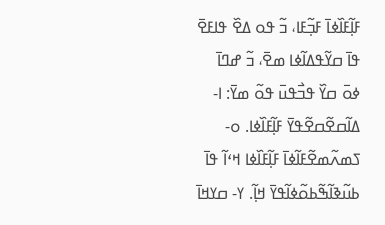ߓߊ߲߬ߓߊ߰ߦߊ߫ ߓߏ߲߬ߓߊ، ߏ߬ ߟߋ ߡߐ߰ ߟߊߓߐ߫ ߟߊ߫ ߛߌ߬ߟߡߊ߬ߦߊ ߘߐ߫، ߏ߬ ߝߣߊ߫ ߦߋ߫ ߛߌ߰ ߟߏ߯ߟߎ߫ ߟߋ߬ ߘߌ߫: ߊ- ߡߊ߬ߛߐ߬ߛߐ߬ߟߌ߫ ߓߊ߲߬ߓߊ߰ߦߊ. ߋ- ߖߘߍ߬ߘߐ߬ߓߊ߬ߦߊ߫ ߓߊ߲߬ߓߊ߰ߦߊ ߞߵߊ߬ ߟߊ߫ ߕߎ߬ߢߊ߬ߒ߬ߕߋ߬ߦߊ߬ߟߌ߫ ߞߊ߲߬. ߌ- ߛߌߞߊ߫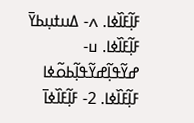ߓߊ߲߬ߓߊ߰ߦߊ. ߍ- ߡߎߙߎ߲ߕߌ߫ ߓߊ߲߬ߓߊ߰ߦߊ. ߎ- ߝߌ߬ߟߊ߲߬ߝߌ߬ߟߊ߲߬ߕߋ߬ߦߊ ߓߊ߲߬ߓߊ߰ߦߊ. 2- ߓߊ߲߬ߓߊ߰ߦߊ߫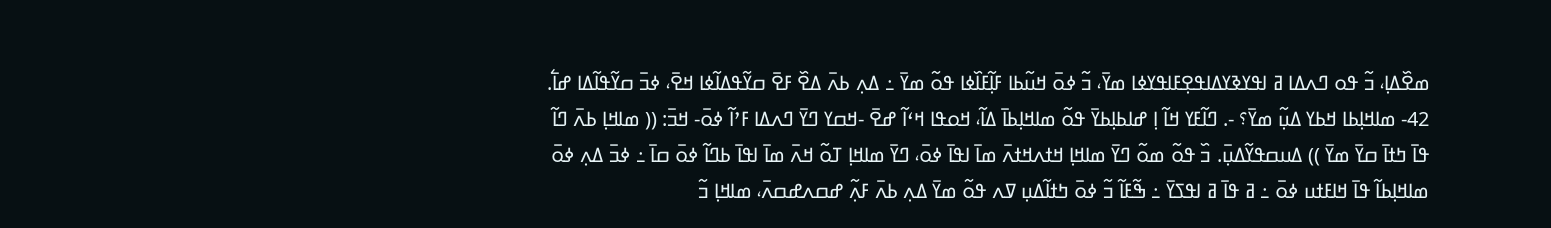ߘߐ߰ߡߊ߲، ߏ߬ ߟߋ ߣߍߡߊ ߥ ߊߟߌߢߌߡߊߟߐ߲ߓߊߟߌߦߊ ߘߌ߫، ߏ߬ ߦߋ߫ ߞߎ߬ߕߊ ߓߊ߲߬ߓߊ߰ߦߊ ߟߋ߬ ߘߌ߫ ߸ ߡߍ߲ ߕߍ߫ ߡߐ߰ ߓߐ߫ ߛߌ߬ߟߡߊ߬ߦߊ ߞߐ߫، ߦߏ߫ ߛߌ߬ߟߊ߬ߡߊ ߝߊ߱.
42- ߘߊߞߊ߲ߕߊ ߞߕߌ ߡߎ߲߬ ߘߌ߫؟ -. ߣߊ߬ߓߌ ߞߊ߬ ߊ߲ ߝߊߕߊ߲ߕߌ߫ ߟߋ߬ ߘߊߞߊ߲ߕߊ߫ ߡߊ߬، ߞߋߟߊ ߞߵߊ߬ ߝߐ߫ -ߞߛߌ ߣߌ߫ ߣߍߡߊ ߓߴߊ߬ ߦߋ߫- ߞߏ߫: (( ߘߊߞߊ߲ ߕߍ߫ ߣߊ߬ ߟߊ߫ ߤߙߊ߫ ߛߌ߫ ߘߌ߫ )) ߡߎߛߟߌ߬ߡߎ߲߫. ߏ߰ ߟߋ߬ ߘߋ߬ ߣߌ߫ ߘߊߞߊ߲ ߞߙߍߞߙߍ߫ ߘߊ߫ ߊߟߊ߫ ߦߋ߫، ߣߌ߫ ߘߊߞߊ߲ ߠߋ߬ ߞߍ߫ ߘߊ߫ ߊߟߊ߫ ߕߣߊ߬ ߦߋ߫ ߛߊ߫ ߸ ߦߏ߫ ߡߍ߲ ߦߋ߫ ߘߊߞߊ߲ߕߊ߬ ߟߊ߫ ߞߊߓߙߎ ߦߋ߫ ߸ ߥ ߟߊ߫ ߥ ߊߟߖߌ߫ ߸ ߒ߬ߓߊ߬ ߏ߬ ߦߋ߫ ߤߙߊ߬ߡߎ߲ ߜߍ ߟߋ߬ ߘߌ߫ ߡߍ߲ ߕߍ߫ ߓߍ߲߬ ߝߛߍߝߛߍ߫، ߘߊߞߊ߲ ߏ߬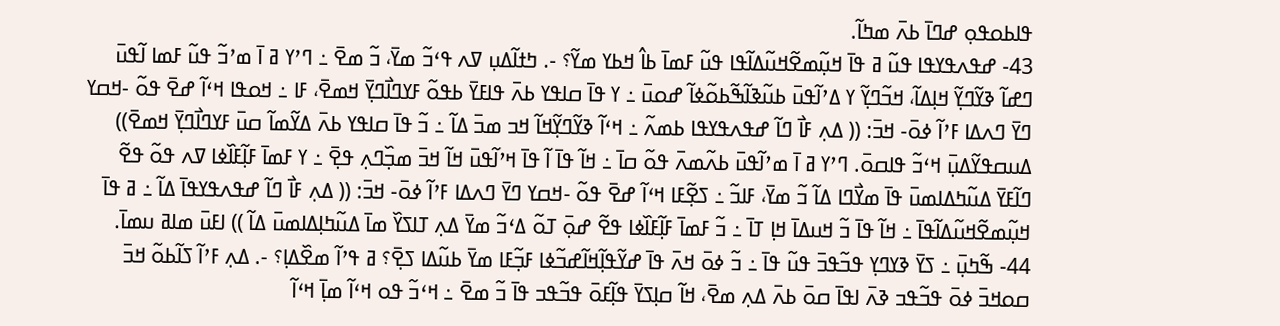ߟߊߕߋߟߋ߲ ߝߣߊ߫ ߕߍ߫ ߘߤߊ߬.
43- ߝߟߍߟߌߟߊ ߟߎ߬ ߥ ߟߊ߫ ߞߎ߲߬ߘߐ߬ߞߎ߬ߡߊ߬ߟߊ ߟߎ߬ ߓߘߊ߫ ߕߊ߮ ߞߕߌ ߘߌ߬؟ -. ߤߙߊ߬ߡߎ߲ ߜߍ ߟߵߏ߬ ߘߌ߫، ߏ߬ ߘߐ߫ ߸ ߣߴߌ ߥ ߊ߫ ߘߴߏ߬ ߟߎ߬ ߓߘߊ ߊ߬ߟߎ߫ ߣߝߊ߬ ߢߌ߬ߣߌ߲߬ ߞߊ߲ߡߊ߬، ߞߏ߬ߣߌ߲߬ ߌ ߡߴߊ߬ߟߎ߫ ߕߎ߬ߢߊ߬ߒ߬ߕߋ߬ߦߊ߬ ߝߋߎ߫ ߸ ߌ ߟߊ߫ ߛߊߟߌ ߕߍ߫ ߟߊߓߌ߫ ߕߟߋ߬ ߓߌߣߊ߯ߣߌ߲߫ ߞߘߐ߫، ߓߊ ߸ ߞߋߟߊ ߞߵߊ߬ ߝߐ߫ ߟߋ߬ -ߞߛߌ ߣߌ߫ ߣߍߡߊ ߓߴߊ߬ ߦߋ߫- ߞߏ߫: (( ߡߍ߲ ߓߊ߯ ߣߊ߬ ߝߟߍߟߌߟߊ ߕߘߍ߬ ߸ ߞߵߊ߬ ߢߌ߬ߣߌ߲߬ߞߊ߬ ߞߏ ߘߏ߫ ߡߊ߬ ߸ ߏ߬ ߟߊ߫ ߛߊߟߌ ߕߍ߫ ߡߌ߬ߘߊ߬ ߛߎ߫ ߓߌߣߊ߯ߣߌ߲߫ ߞߘߐ߫)) ߡߎߛߟߌ߬ߡߎ߲߫ ߞߵߏ߬ ߟߊߛߋ߫. ߣߴߌ ߥ ߊ߫ ߘߴߊ߬ߟߎ߫ ߕߍ߬ߘߍ߫ ߟߋ߬ ߛߊ߫ ߸ ߞߊ߬ ߟߊ߫ ߊ߬ ߟߊ߫ ߞߴߊ߬ߟߎ߫ ߞߊ߬ ߞߏ߫ ߘߏ߲߰ߣߍ߲ ߟߐ߲߫ ߸ ߌ ߓߘߊ߫ ߓߊ߲߬ߓߊ߰ߦߊ ߜߍ ߟߋ߬ ߟߐ߬ ߣߊ߬ߓߌ߫ ߡߎ߬ߤߡߊߘߎ߫ ߟߊ߫ ߘߌ߯ߣߊ ߡߊ߬ ߏ߬ ߘߌ߫، ߓߊߏ߬ ߸ ߖߐ߲߬ߓߊ ߞߵߊ߬ ߝߐ߫ ߟߋ߬ -ߞߛߌ ߣߌ߫ ߣߍߡߊ ߓߴߊ߬ ߦߋ߫- ߞߏ߫: (( ߡߍ߲ ߓߊ߯ ߣߊ߬ ߝߟߍߟߌߟߊ߫ ߡߊ߬ ߸ ߥ ߟߊ߫ ߞߎ߲߬ߘߐ߬ߞߎ߬ߡߊ߬ߟߊ߫ ߸ ߞߊ߬ ߟߊ߫ ߏ߬ ߞߎߡߊ߫ ߞߊ߲ ߠߊ߫ ߸ ߏ߬ ߓߘߊ߫ ߓߊ߲߬ߓߊ߰ߦߊ ߟߐ߬ ߝߋ߲߫ ߠߋ߬ ߡߵߏ߬ ߘߌ߫ ߡߍ߲ ߠߊߖߌ߰ ߘߊ߫ ߡߎ߬ߤߊ߲ߡߊߘߎ߫ ߡߊ߬ )) ߊߓߎ߫ ߘߊߥ ߎߘߊ߫.
44- ߒ߬ߤߎ߲߫ ߸ ߖߌ߫ ߢߌߣߌ߲ ߟߏ߬ߟߏ߫ ߟߎ߬ ߟߊ߫ ߸ ߏ߬ ߦߋ߫ ߞߍ߫ ߟߊ߫ ߝߌ߬ߟߊ߲߬ߞߊ߬ߝߏ߬ߦߊ ߓߏ߲߬ߓߊ ߘߌ߫ ߕߎ߬ߡߊ ߖߐ߲߫؟ ߥ ߟߴߊ߬ ߘߐ߰ߡߊ߲؟ -. ߡߍ߲ ߓߴߊ߬ ߖߊ߬ߕߋ߬ ߞߏ߫ ߛߋߞߏ߫ ߦߋ߫ ߟߏ߬ߟߏ ߢߍ߫ ߊߟߊ߫ ߛߋ߫ ߕߍ߫ ߡߍ߲ ߘߐ߫، ߞߊ߬ ߛߊ߲ߖߌ߫ ߟߊ߲߬ߓߋ߫ ߟߏ߬ߟߏ ߟߊ߫ ߏ߬ ߘߐ߫ ߸ ߞߵߏ߬ ߟߋ ߞߵߊ߬ ߘߊ߲߫ ߞߵߊ߬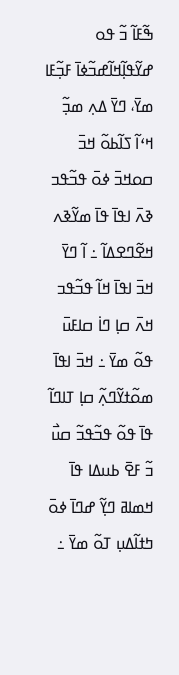ߒ߬ߓߊ߬ ߏ߬ ߟߋ ߝߌ߬ߟߊ߲߬ߞߊ߬ߝߏ߬ߦߊ߫ ߓߏ߲߬ߓߊ ߘߌ߫، ߣߌ߫ ߡߍ߲ ߘߏ߲߬ ߞߵߊ߬ ߖߊ߬ߕߋ߬ ߞߏ߫ ߛߋߞߏ߫ ߦߋ߫ ߟߏ߬ߟߏ ߢߍ߫ ߊߟߊ߫ ߟߊ߫ ߘߌ߬ߢߍ ߞߐ߬ߣߐߡߊ߬ ߸ ߊ߬ ߣߌ߫ ߞߏ߫ ߊߟߊ߫ ߞߊ߬ ߟߏ߬ߟߏ ߞߍ߫ ߛߊ߲ ߣߊ߭ ߛߊߓߎ߫ ߟߋ߬ ߘߌ߫ ߸ ߞߏ߫ ߊߟߊ߫ ߘߋ߬ߙߌ߬ߣߍ߲߬ ߛߊ߲ ߠߊߣߊ߬ ߟߊ߫ ߟߋ߬ ߟߏ߬ߟߏ߬ ߛߎ߯ ߏ߬ ߓߐ߫ ߕߎߡߊ ߟߊ߫ ߞߘߊߥ ߣߌ߲߬ ߝߣߊ߫ ߦߋ߫ ߤߙߊ߬ߡߎ߲ ߠߋ߬ ߘߌ߫ ߸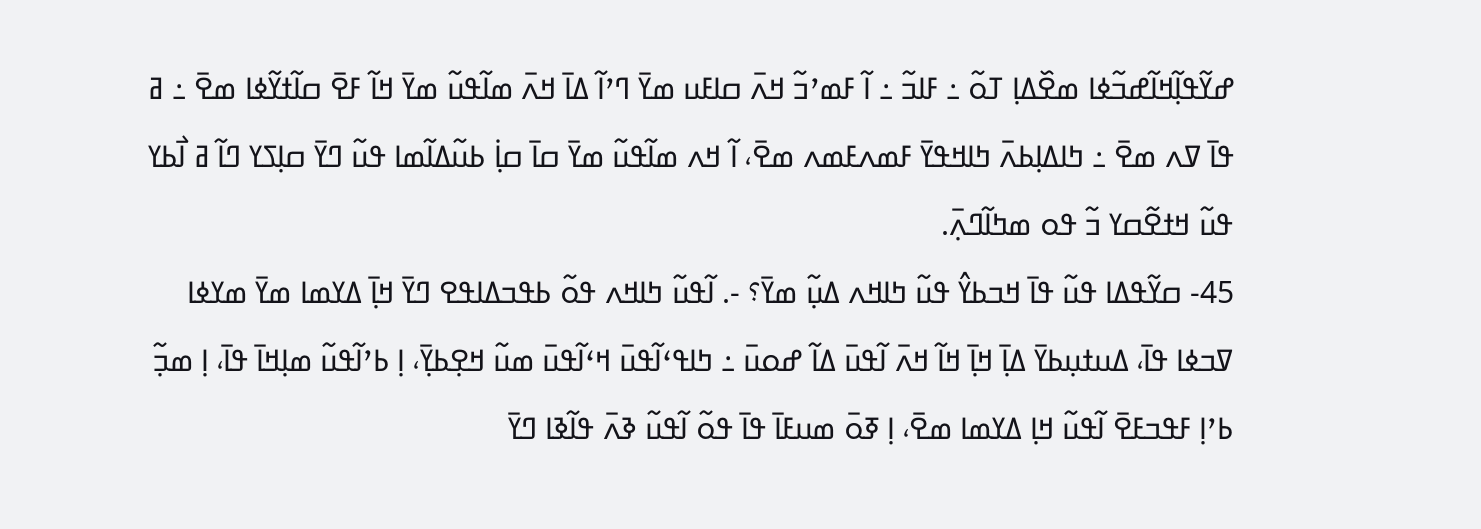ߝߌ߬ߟߊ߲߬ߞߊ߬ߝߏ߬ߦߊ ߘߐ߰ߡߊ߲ ߠߋ߬ ߸ ߓߊߏ߬ ߸ ߊ߬ ߓߘߴߏ߬ ߞߍ߫ ߛߊߓߎ ߘߌ߫ ߣߴߊ߬ ߡߊ߫ ߞߍ߫ ߘߊ߬ߟߎ߬ ߘߌ߫ ߞߊ߬ ߓߐ߫ ߛߊ߬ߙߌ߬ߦߊ ߘߐ߫ ߸ ߥ ߟߊ߫ ߜߍ ߘߐ߫ ߸ ߤߊߡߊ߲ߕߍ߫ ߤߊߞߟߌ߫ ߓߘߍߓߘߍ ߘߐ߫، ߊ߬ ߞߍ ߘߊ߬ߟߎ߬ ߘߌ߫ ߛߊ߫ ߛߊ߲߭ ߕߎ߬ߡߊ߬ߘߊ ߟߎ߬ ߣߌ߫ ߛߊ߲ߖߌ ߣߊ߬ ߥ ߊ߯ߕߌ ߟߎ߬ ߞߙߐ߬ߛߌ ߏ߬ ߟߋ ߘߤߊ߬ߣߍ߲߫.
45- ߛߌ߬ߟߡߊ ߟߎ߬ ߟߊ߫ ߞߏߕߌ߮ ߟߎ߬ ߤߊߞߍ ߡߎ߲߬ ߘߌ߫؟ -. ߊ߬ߟߎ߬ ߤߊߞߍ ߟߋ߬ ߕߟߏߡߊߟߐ ߣߌ߫ ߞߊ߲߫ ߡߌߘߊ ߘߌ߫ ߘߌߦߊ ߜߏߦߊ ߟߊ߫، ߡߎߙߎ߲ߕߌ߫ ߡߊ߲߫ ߞߊ߲߫ ߞߊ߬ ߞߍ߫ ߊ߬ߟߎ߫ ߡߊ߬ ߝߋߎ߫ ߸ ߤߊߟߵߊ߬ߟߎ߫ ߞߵߊ߬ߟߎ߫ ߘߎ߬ ߞߐ߲ߕߌ߲߫، ߊ߲ ߕߴߊ߬ߟߎ߬ ߘߊ߲ߞߊ߫ ߟߊ߫، ߊ߲ ߘߏ߲߬ ߕߴߊ߲ ߓߟߏߓߐ߫ ߊ߬ߟߎ߬ ߞߊ߲ ߡߌߘߊ ߘߐ߫، ߊ߲ ߧߋ߫ ߘߎߓߊ߫ ߟߊ߫ ߟߋ߬ ߊ߬ߟߎ߬ ߢߍ߫ ߟߊ߬ߢߊ ߣߌ߫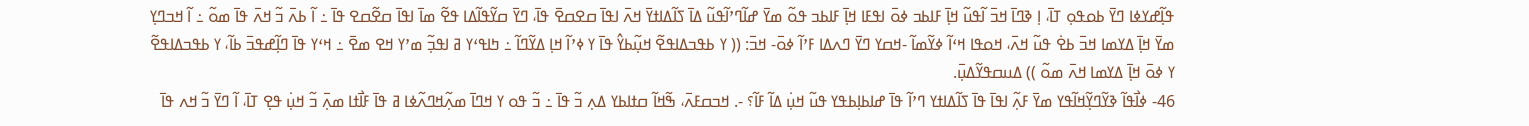ߟߊ߲߬ߝߌߦߊ ߣߌ߫ ߕߋߟߋ߲ ߠߊ߫، ߊ߲ ߢߣߊ߫ ߞߏ߫ ߊ߬ߟߎ߬ ߞߊ߲߫ ߓߊߕߏ ߦߋ߫ ߊߟߓߊ ߞߊ߲߫ ߓߊߕߏ ߟߋ߬ ߘߌ߫ ߝߊ߬ߣߴߊ߬ߟߎ߬ ߡߊ߫ ߖߊ߬ߡߊߙߌ߫ ߞߍ߫ ߊߟߊ߫ ߛߐߛߐ߫ ߟߊ߫، ߣߌ߫ ߛߌ߬ߟߊ߬ߡߊ ߟߐ߬ ߘߊ߫ ߊߟߊ߫ ߛߐ߬ߛߐ ߟߊ߫ ߸ ߊ߬ ߕߍ߫ ߏ߬ ߞߍ߫ ߟߊ߫ ߘߋ߬ ߸ ߊ߬ ߞߏߣߌ߲ ߘߌ߫ ߞߊ߲߫ ߡߌߘߊ ߞߏ߫ ߕߐ߭ ߟߎ߬ ߞߍ߫، ߞߋߟߊ ߞߵߊ߬ ߦߌ߬ߘߊ߬ -ߞߛߌ ߣߌ߫ ߣߍߡߊ ߓߴߊ߬ ߦߋ߫- ߞߏ߫: (( ߌ ߕߟߏߡߊߟߐ߬ ߞߎ߲߬ߕߌ߮ ߟߊ߫ ߌ ߦߴߊ߬ ߞߊ߲ ߡߌ߬ߣߊ߬ ߸ ߤߊߟߵߌ ߥ ߊߟߏ߲߬ ߘߴߌ ߞߐ ߘߐ߫ ߸ ߞߵߌ ߟߊ߫ ߣߊ߲߬ߝߟߏ߫ ߕߊ߬، ߌ ߕߟߏߡߊߟߐ߬ ߌ ߦߋ߫ ߞߊ߲߫ ߡߌߘߊ ߞߍ߫ ߘߋ߬ )) ߡߎߛߟߌ߬ߡߎ߲߫.
46- ߦߊ߯ߟߊ߬ ߢߌ߬ߣߌ߲߬ߞߊ߬ߟߌ ߘߌ߫ ߓߍ߲߬ ߊߟߊ߫ ߟߊ߫ ߖߊ߬ߡߊߙߌ ߣߴߊ߬ ߟߊ߫ ߝߊߕߊ߲ߕߟߌ ߟߎ߬ ߞߎ߲߭ ߡߊ߬ ߓߊ߬؟ -. ߞߏߛߓߍ߫، ߒ߬ߞߊ߬ ߛߙߊߕߌ ߡߍ߲ ߏ߬ ߟߊ߫ ߸ ߏ߬ ߟߋ ߌ ߞߣߊ߫ ߘߍ߲߬ߞߣߍ߬ߦߊ ߥ ߟߊ߫ ߓߊ߯ߙߊ ߘߍ߲߫ ߏ߬ ߞߎ߲߭ ߟߐ߲ ߠߊ߫، ߊ߬ ߣߌ߫ ߏ߬ ߞߍ ߟߊ߫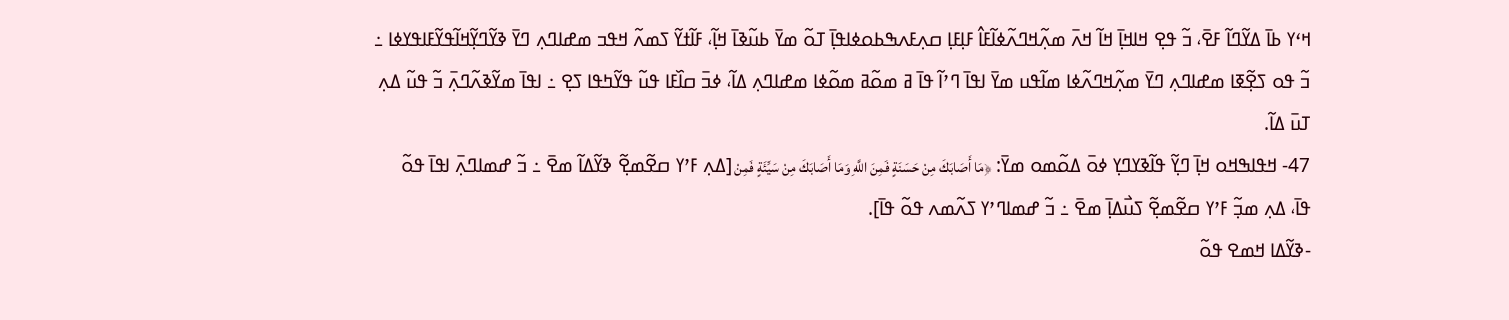ߞߵߌ ߕߊ߫ ߡߌ߬ߣߊ߬ ߓߐ߫، ߏ߬ ߟߐ߲ ߞߊߞߊ߲߫ ߞߊ߬ ߞߍ߫ ߘߍ߲߬ߞߣߍ߬ߦߊ߬ߓߊ߮ ߓߊ߲ߓߊ߲ ߛߍ߲ߓߍߒߕߋߦߊߟߊ߲߫ ߠߋ߬ ߘߌ߫ ߕߎ߬ߢߊ߫ ߞߊ߲߬، ߓߊ߬ߙߌ߬ ߖߘߍ߬ ߞߟߏ ߘߝߊߣߍ߲ ߣߌ߫ ߢߌ߬ߣߌ߲߬ߞߊ߬ߟߌ߬ߓߊߟߌߦߊ ߸ ߏ߬ ߟߋ ߖߐ߲߬ߧߊ ߘߝߊߣߍ߲ ߣߌ߫ ߘߍ߲߬ߞߣߍ߬ߦߊ ߘߊ߬ߟߎ ߘߌ߫ ߊߟߊ߫ ߣߴߊ߬ ߟߊ߫ ߥ ߘߋ߬ߥ ߘߋ߬ߦߊ ߘߝߊߣߍ߲ ߡߊ߬، ߦߏ߫ ߛߊ߰ߓߊ ߟߎ߬ ߟߌ߬ߤߟߊ ߖߐ߲ ߸ ߊߟߊ߫ ߘߌ߬ߢߍ߬ߣߍ߲߫ ߏ߬ ߟߎ߬ ߡߍ߲ ߠߎ߫ ߡߊ߬.
47- ߞߟߊߒߞߋ ߞߊ߲߫ ߣߌ߲߬ ߟߊ߬ߢߌߣߌ߲ ߦߋ߫ ߡߋ߬ߘߋ ߘߌ߫: ﴿مَا أَصَابَكَ مِنْ حَسَنَةٍ فَمِنَ اللَّهِ وَمَا أَصَابَكَ مِنْ سَيِّئَةٍ فَمِنْ [ߡߍ߲ ߓߴߌ ߛߐ߬ߘߐ߲߬ ߢߌ߬ߡߊ߬ ߘߐ߫ ߸ ߏ߬ ߝߘߊߣߍ߲߫ ߊߟߊ߫ ߟߋ߬ ߟߊ߫، ߡߍ߲ ߘߏ߲߬ ߓߴߌ ߛߐ߬ߘߐ߲߬ ߖߎ߯ߡߊ߲߫ ߘߐ߫ ߸ ߏ߬ ߝߘߊߣߴߌ ߖߍ߬ߘߍ ߟߋ߬ ߟߊ߫].
-ߢߌ߬ߡߊ ߞߘߐ ߟߋ߬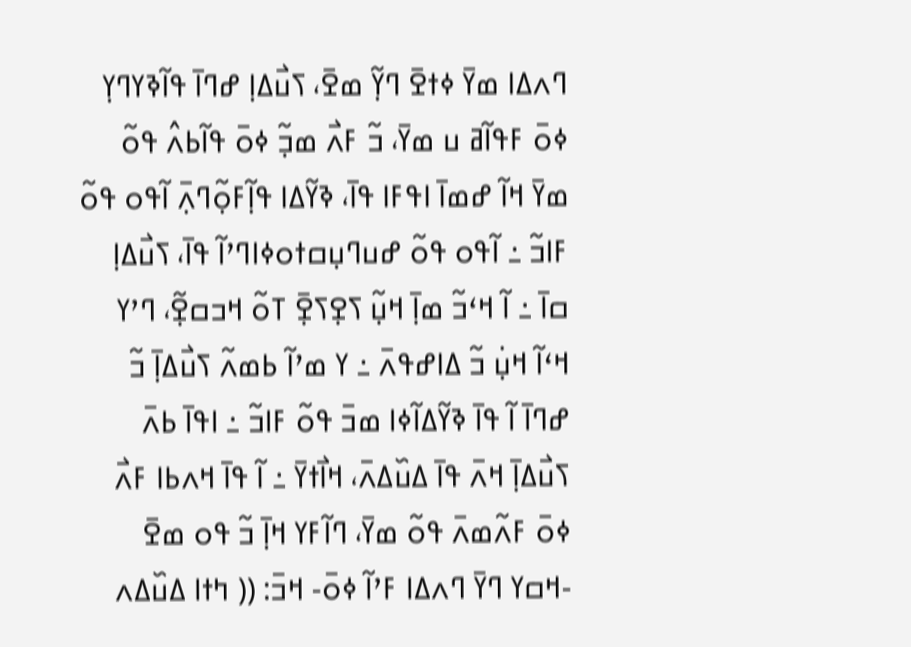ߣߍߡߊ ߘߌ߫ ߦߙߐ߫ ߣߌ߲߬ ߘߐ߫، ߖߎ߯ߡߊ߲ ߝߣߊ߫ ߟߊ߬ߢߌߣߌ߲ ߦߋ߫ ߓߟߊ߬ߥ ߎ ߘߌ߫، ߏ߬ ߓߍ߯ ߘߏ߲߬ ߦߋ߫ ߟߊ߬ߕߍ߮ ߟߋ߬ ߘߌ߫ ߞߊ߬ ߝߘߊ߫ ߊߟߓߊ ߟߊ߫، ߢߌ߬ߡߊ ߟߊ߲߬ߓߋ߲߬ߣߍ߲߫ ߊ߬ߟߋ ߟߋ߬ ߓߊߏ߬ ߸ ߊ߬ߟߋ ߟߋ߬ ߝߎߣߎ߲ߛߙߋߦߊߣߴߊ߬ ߟߊ߫، ߖߎ߯ߡߊ߲ ߛߊ߫ ߸ ߊ߬ ߞߵߏ߬ ߘߊ߲߫ ߞߎ߲߬ ߖߐ߲ߖߐ߲߫ ߠߋ߬ ߞߏߛߐ߲߬، ߣߴߌ ߞߵߊ߬ ߞߎ߲߭ ߏ߬ ߡߊߝߟߍ߫ ߸ ߌ ߘߴߊ߬ ߕߘߍ߬ ߖߎ߯ߡߊ߲߫ ߏ߬ ߝߣߊ߫ ߊ߬ ߟߊ߫ ߢߌ߬ߡߊ߬ߦߊ ߘߏ߫ ߟߋ߬ ߓߊߏ߬ ߸ ߊߟߊ߫ ߕߍ߫ ߖߎ߯ߡߊ߲߫ ߞߍ߫ ߟߊ߫ ߡߎ߰ߡߍ߫، ߞߊ߯ߙߌ߫ ߸ ߊ߬ ߟߊ߫ ߞߍߕߊ ߓߍ߯ ߦߋ߫ ߓߍ߬ߘߍ߫ ߟߋ߬ ߘߌ߫، ߣߊ߬ߓߌ ߞߊ߲߫ ߏ߬ ߟߋ ߘߐ߫ -ߞߛߌ ߣߌ߫ ߣߍߡߊ ߓߴߊ߬ ߦߋ߫- ߞߏ߫: (( ߤߙߊ ߡߎ߰ߡߍ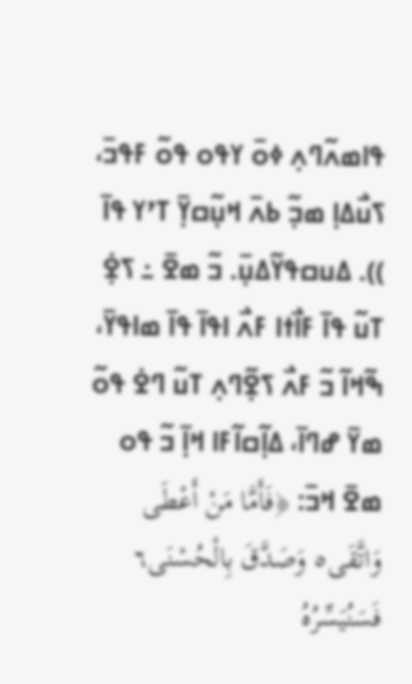ߟߊߘߍ߬ߣߍ߲ ߦߋ߫ ߌߟߋ ߟߋ߬ ߓߟߏ߫، ߖߎ߯ߡߊ߲ ߘߏ߲߬ ߕߍ߫ ߞߎ߲߬ߛߌ߲߫ ߠߴߌ ߟߊ߫ )). ߡߎߛߟߌ߬ߡߎ߲߫. ߏ߬ ߘߐ߫ ߸ ߖߐ߲߭ ߠߎ߬ ߟߊ߫ ߓߊ߯ߙߊ ߓߍ߯ ߊߟߊ߫ ߟߊ߫ ߘߊߟߌ߫، ߒ߬ߞߊ߬ ߏ߬ ߓߍ߯ ߖߐ߲߬ߣߍ߲ ߠߎ߬ ߣߐ߭ ߟߋ߬ ߘߌ߫ ߝߣߊ߫، ߡߊ߲߬ߛߊ߬ߓߊ ߞߊ߲߫ ߏ߬ ߟߋ ߘߐ߫ ߞߏ߫: ﴿فَأَمَّا مَنْ أَعْطَى وَاتَّقَى٥ وَصَدَّقَ بِالْحُسْنَى٦ فَسَنُيَسِّرُهُ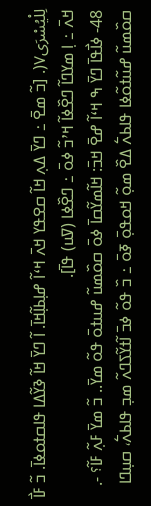لِلْيُسْرَى٧(. [ߏ߬ ߘߐ߫ ߸ ߣߌ߫ ߡߍ߲ ߞߊ߬ ߛߐߟߌ ߞߍ߫ ߞߵߊ߬ ߝߊ߲ߕߊ߲߬ߞߊ߫. ߊ߬ ߣߌ߫ ߞߊ߬ ߢߌ߬ߡߊ ߟߊߛߙߋߦߊ߫. ߏ߬ ߓߊ߯ ߞߍ߫ ߸ ߊ߲ ߘߌߣߊ߬ ߣߐ߰ߦߊ߬ ߞߴߏ߬ ߦߋ߫ ߸ ߣߐ߰ߦߊ (ߜߎ) ߟߊ߫].
48- ߦߊ߯ߟߊ߫ ߣߌ߫ ߒ ߞߵߊ߬ ߝߐ߫ ߞߏ߫: ߞߊ߬ߘߌ߬ߛߊ߫ ߦߋ߫ ߛߋ߰ߘߎ߬ ߝߎߙߋ߫ ߟߋ߬ ߘߌ߫.. ߏ߬ ߘߌ߫ ߓߍ߲߬ ߓߊ߬؟ -. ߛߋ߰ߘߎ߬ ߝߎ߬ߙߋ߬ߦߊ ߟߊߕߍ߱ ߡߐ߰ ߘߋ߲߬ ߞߋߟߋ߲߫ ߧߋ߫ ߸ ߏ߰ ߟߋ߬ ߦߏ߫ ߊ߬ߙߌ߬ߖߣߍ߬ ߘߏ߲ ߟߊߕߍ߱، ߛߎ߲ߣߊ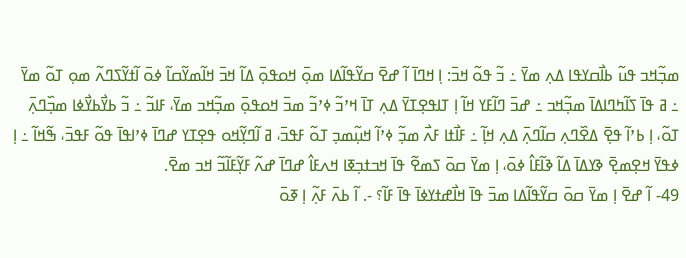ߘߏ߲߬ߞߏ ߟߎ߬ ߕߊ߯ߛߌߟߊ ߡߍ߲ ߘߌ߫ ߸ ߏ߬ ߟߋ߬ ߞߏ߫: ߊ߲ ߞߣߊ߫ ߊ߬ ߝߐ߫ ߛߌ߬ߟߊ߬ߡߊ ߘߋ߲߫ ߞߋߟߋ߲߫ ߡߊ߬ ߞߏ߫ ߞߊ߬ߘߌ߬ߛߊ߬ ߦߋ߫ ߊ߬ߙߌ߬ߖߣߍ߬ ߘߋ߲ ߠߋ߬ ߘߌ߫ ߸ ߥ ߟߊ߫ ߖߊ߬ߤߣߊߡߊ߫ ߘߏ߲߬ߞߏ ߸ ߝߏ߫ ߣߊ߬ߓߌ ߞߊ߬ ߊ߲ ߠߊߟߐ߲ߠߌ߫ ߡߍ߲ ߠߊ߫ ߞߴߏ߬ ߦߴߏ߬ ߘߏ߫ ߞߋߟߋ߲߫ ߘߏ߲߬ߞߏ ߘߌ߫، ߓߊߏ߬ ߸ ߏ߬ ߕߌ߯ߕߌ߯ߦߊ ߘߏ߲߰ߣߍ߲߫ ߠߋ߬، ߊ߲ ߕߴߊ߬ ߟߐ߲߫ ߡߐ߰ߣߍ߲ ߛߊ߬ߣߍ߲߫ ߡߍ߲ ߞߊ߲߬ ߸ ߓߊ߯ߙߊ ߓߍ߯ ߘߏ߲߬ ߦߴߊ߬ ߞߎ߲߬ߘߏ߲ ߠߋ߬ ߓߟߏ߫، ߥ ߊ߬ߣߌ߲߬ߞߋ ߟߐ߲ߠߌ ߝߣߊ߫ ߦߴߊߟߊ߫ ߟߋ߬ ߓߟߏ߫، ߒ߬ߞߊ߬ ߸ ߊ߲ ߦߟߌ߫ ߞߐ߲ߘߐ߲߫ ߢߌߡߊ߫ ߡߊ߬ ߢߊ߬ߓߊ߮ ߦߋ߫، ߊ߲ ߘߌ߫ ߛߋ߫ ߖߘߐ߬ ߟߊ߫ ߞߏߙߏ߲ߧߊ ߞߍߓߊ߮ ߝߣߊ߫ ߝߍ߬ ߓߌ߲߬ߓߊ߬ߏ߬ ߞߏ ߘߐ߫.
49- ߊ߬ ߝߐ߫ ߊ߲ ߘߌ߫ ߛߋ߫ ߛߌ߬ߟߊ߬ߡߊ ߘߏ߫ ߟߊ߫ ߞߊ߯ߝߙߌߦߊ߫ ߟߊ߫ ߓߊ߬؟ -. ߊ߬ ߕߍ߫ ߓߍ߲߬ ߊ߲ ߧߋ߫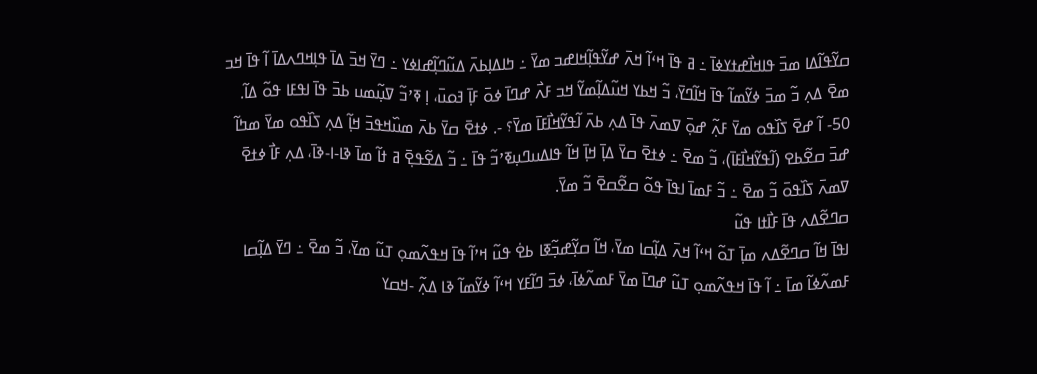ߛߌ߬ߟߊ߬ߡߊ ߘߏ߫ ߟߊߞߊ߯ߝߙߌߦߊ߫ ߸ ߥ ߟߊ߫ ߞߵߊ߬ ߞߍ߫ ߝߌ߬ߟߊ߲߬ߞߊߝߏ ߘߌ߫ ߸ ߤߊߡߊ߲ߕߍ߫ ߡߎ߬ߣߊ߲߬ߝߊߦߌ ߸ ߣߌ߫ ߞߏ߫ ߡߊ߫ ߟߊ߲ߞߣߍߡߊ߫ ߊ߬ ߟߊ߫ ߞߏ ߘߐ߫ ߡߍ߲ ߏ߬ ߘߏ߫ ߦߌ߬ߘߊ߬ ߟߊ߫ ߞߊ߬ߣߌ߫، ߏ߬ ߞߕߌ ߞߎ߬ߡߊ߲߬ߘߌ߬ ߞߏ ߓߍ߯ ߝߣߊ߫ ߦߋ߫ ߓߊ߲߫ ߔߋߎ߫، ߊ߲ ߧߴߏ߬ ߜߎ߲߬ߘߎ ߕߏ߫ ߟߊ߫ ߊߟߓߊ ߟߋ߬ ߡߊ߬.
50- ߊ߬ ߝߐ߫ ߖߊ߰ߟߋ ߘߌ߫ ߓߍ߲߬ ߝߋ߲߫ ߜߘߍ߫ ߟߊ߫ ߡߍ߲ ߕߍ߫ ߊ߬ߟߌ߬ߞߊ߯ߓߊ߫ ߘߌ߫؟ -. ߦߙߐ߫ ߛߌ߫ ߕߍ߫ ߘߎ߰ߞߟߏ߫ ߞߊ߲߬ ߡߍ߲ ߖߊ߰ߟߋ ߘߌ߫ ߘߤߊ߬ ߝߏ߫ ߛߐ߬ߕߐ (ߊ߬ߟߌ߬ߞߊ߯ߓߊ߫)، ߏ߬ ߘߐ߫ ߸ ߦߙߐ߫ ߛߌ߫ ߡߊ߲߫ ߞߊ߲߫ ߞߊ߬ ߟߊߡߎߣߎ߲ߧߴߏ߬ ߟߊ߫ ߸ ߏ߬ ߡߐ߬ߟߐ߲߫ ߥ ߙߊ߬ ߘߊ߫ ߢߊ-ߊ-ߢߊ߫، ߡߍ߲ ߓߊ߯ ߦߙߐ߫ ߜߘߍ߫ ߖߊ߰ߟߋ߫ ߏ߬ ߘߐ߫ ߸ ߏ߬ ߓߘߊ߫ ߊߟߊ߫ ߟߋ߬ ߛߐ߬ߛߐ߫ ߏ߬ ߘߌ߫.
ߛߣߐ߬ߡߍ ߟߊ߫ ߓߊ߯ߙߊ ߟߎ߬
ߊߟߊ߫ ߞߊ߬ ߛߣߐ߬ߡߍ ߘߊ߲߫ ߠߋ߬ ߞߵߊ߬ ߞߍ߫ ߡߊ߲߬ߛߊ ߘߌ߫، ߞߊ߬ ߛߌ߲߬ߝߏ߲߬ߧߊ ߕߐ߭ ߟߎ߬ ߞߴߊ߬ ߟߊ߫ ߞߟߍ߬ߘߋ߲ ߠߎ߬ ߘߌ߫، ߏ߬ ߘߐ߫ ߸ ߣߌ߫ ߡߊ߲߬ߛߊ ߓߘߍ߬ߦߊ߬ ߘߊ߫ ߸ ߊ߬ ߟߊ߫ ߞߟߍ߬ߘߋ߲ ߠߎ߬ ߝߣߊ߫ ߘߌ߫ ߓߘߍ߬ߦߊ߫، ߦߏ߫ ߣߊ߬ߓߌ ߞߵߊ߬ ߦߌ߬ߘߊ߬ ߢߊ ߡߍ߲߬ -ߞߛߌ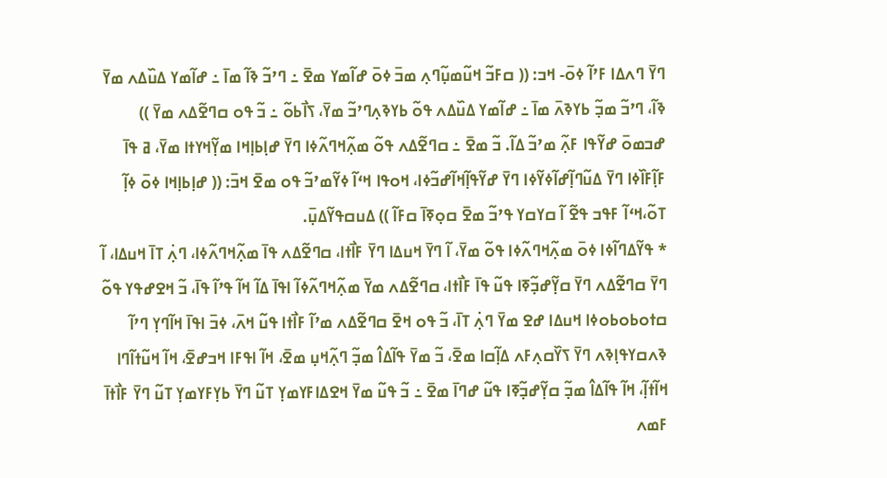ߣߌ߫ ߣߍߡߊ ߓߴߊ߬ ߦߋ߫- ߞߏ: (( ߛߓߏ߬ ߞߎ߬ߘߎ߲߬ߣߍ߲ ߘߏ߫ ߦߋ߫ ߝߊ߬ߘߌ ߘߐ߫ ߸ ߣߴߏ߬ ߢߊ߬ ߘߊ߫ ߸ ߝߊ߬ߘߌ ߡߎ߰ߡߍ ߘߌ߫ ߢߊ߬، ߣߴߏ߬ ߘߏ߲߬ ߕߌߢߍ߫ ߘߊ߫ ߸ ߝߊ߬ߘߌ ߡߎ߰ߡߍ ߟߋ߬ ߕߌߢߍ߲ߣߴߏ߬ ߘߌ߫، ߖߊ߯ߕߋ߬ ߸ ߏ߬ ߟߋ ߛߣߐ߬ߡߍ ߘߌ߫ )) ߝߏߘߋ߫ ߝߌ߬ߟߊ ߓߍ߲߬ ߘߴߏ߬ ߡߊ߬. ߏ߬ ߘߐ߫ ߸ ߛߣߐ߬ߡߍ ߟߋ߬ ߘߍ߲߬ߞߣߍ߬ߦߊ ߣߌ߫ ߝߊ߲ߕߊ߲ߞߊ ߘߌ߲߬ߞߌߙߊ ߘߌ߫، ߥ ߟߊ߫ ߓߊ߲߬ߓߊ߰ߦߊ ߣߌ߫ ߡߎ߬ߣߊ߲߬ߝߊ߬ߦߌ߬ߦߊ ߣߌ߫ ߝߌ߬ߟߊ߲߬ߞߊ߬ߝߏ߬ߦߊ، ߞߋߟߊ ߞߵߊ߬ ߦߌ߬ߘߴߏ߬ ߟߋ ߘߐ߫ ߞߏ߫: (( ߝߊ߲ߕߊ߲ߞߊ ߦߋ߫ ߦߊ߲߬ ߠߋ߬،ߞߵߊ߬ ߓߟߏ ߟߐ߬ ߊ߬ ߛߌߛߌ ߟߴߏ߬ ߘߐ߫ ߛߋ߲ߧߊ߫ ߛߓߊ߬ )) ߡߎߛߟߌ߬ߡߎ߲߫.
* ߟߌ߬ߡߣߊ߬ߦߊ ߦߋ߫ ߘߍ߲߬ߞߣߍ߬ߦߊ ߟߋ߬ ߘߌ߫، ߊ߬ ߣߌ߫ ߞߎߡߊ ߣߌ߫ ߓߊ߯ߙߊ، ߛߣߐ߬ߡߍ ߟߊ߫ ߘߍ߲߬ߞߣߍ߬ߦߊ، ߣߍ߲߭ ߠߊ߫ ߞߎߡߊ، ߊ߬ ߣߌ߫ ߛߣߐ߬ߡߍ ߣߌ߫ ߛߌ߲߬ߝߏ߲߬ߧߊ ߟߎ߬ ߟߊ߫ ߓߊ߯ߙߊ، ߛߣߐ߬ߡߍ ߘߌ߫ ߘߍ߲߬ߞߣߍ߬ߦߊ߬ ߊߟߊ߫ ߡߊ߬ ߞߊ߬ ߟߴߊ߬ ߟߊ߫، ߏ߬ ߞߐߝߟߌ ߟߋ߬ ߛߙߋߕߋߕߋߦߊ ߞߎߡߊ ߝߐ ߘߌ߫ ߣߍ߲߭ ߠߊ߫، ߏ߬ ߟߋ ߞߐ߫ ߛߣߐ߬ߡߍ ߘߴߊ߬ ߓߊ߯ߙߊ ߟߎ߬ ߞߍ߫، ߦߏ߫ ߊߟߊ߫ ߞߊ߬ߣߌ߲ ߣߴߊ߬ ߢߍߛߌߟߊ߲ߢߍ ߣߌ߫ ߖߌ߰ߛߍ߲ߓߍ ߡߊ߲߬ߛߊ ߘߐ߫، ߏ߬ ߘߌ߫ ߟߊ߬ߡߊ߮ ߘߏ߲߬ ߣߍ߲߬ߞߎ߲ ߘߐ߫، ߞߊ߬ ߊߟߓߊ ߞߏߝߐ߫، ߞߊ߬ ߞߎ߬ߙߊ߬ߣߊ ߞߊ߬ߙߊ߲߬، ߞߊ߬ ߟߊ߬ߡߊ߮ ߘߏ߲߬ ߛߌ߲߬ߝߏ߲߬ߧߊ ߟߎ߬ ߝߣߊ߫ ߘߐ߫ ߸ ߏ߬ ߟߎ߬ ߘߌ߫ ߞߐߡߊߓߌߘߌ߲ ߠߎ߬ ߣߌ߫ ߕߌ߲ߓߌߘߌ߲ ߠߎ߬ ߣߌ߫ ߓߊ߯ߙߊ߫ ߓߘߍ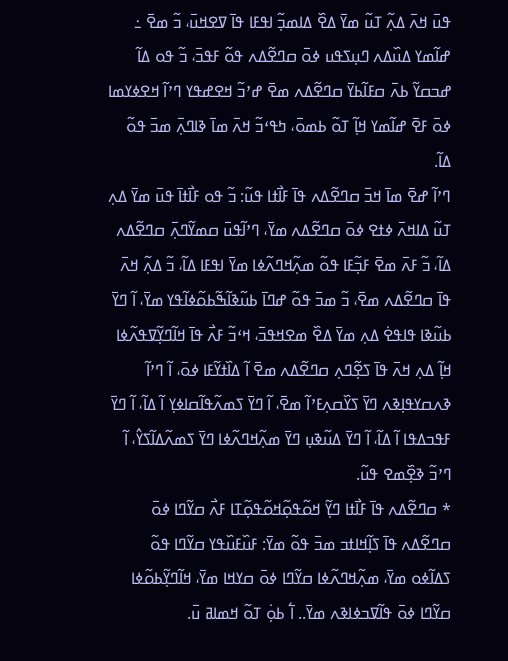ߟߎ߫ ߞߍ߫ ߡߍ߲߬ ߠߎ߬ ߘߌ߫ ߡߐ߰ ߡߊߘߏ߲߬ ߊߟߓߊ ߟߊ߫ ߜߐߞߎ߫، ߏ߬ ߘߐ߫ ߸ ߝߊ߬ߘߌ ߡߎ߰ߡߍ ߣߎ߲ߖߟߎ ߦߋ߫ ߛߣߐ߬ߡߍ ߟߋ߬ ߓߟߏ߫، ߏ߬ ߟߋ ߡߊ߬ ߝߏߛߌ߬ ߕߍ߫ ߛߓߊ߬ߕߌ߫ ߛߣߐ߬ߡߍ ߘߐ߫ ߝߴߏ߬ ߞߐߝߟߌ ߣߴߊ߬ ߞߐߦߌߘߊ ߦߋ߫ ߓߐ߫ ߝߊ߬ߘߌ ߞߊ߲߬ ߠߋ߬ ߕߘߋ߫، ߤߟߵߏ߬ ߞߍ߫ ߘߊ߫ ߢߊߣߍ߲߫ ߘߏ߫ ߟߋ߬ ߡߊ߬.
ߣߴߊ߬ ߝߐ߫ ߘߊ߫ ߞߏ߫ ߛߣߐ߬ߡߍ ߟߊ߫ ߓߊ߯ߙߊ ߟߎ߬: ߏ߬ ߟߋ ߓߊ߯ߙߊ߫ ߟߎ߫ ߘߌ߫ ߡߍ߲ ߠߎ߬ ߡߊߞߍ߫ ߦߙߐ ߦߋ߫ ߛߣߐ߬ߡߍ ߘߌ߫، ߣߴߊ߬ߟߎ߫ ߛߘߌ߬ߣߍ߲߫ ߛߣߐ߬ߡߍ ߡߊ߬، ߏ߬ ߓߍ߫ ߘߐ߫ ߓߏ߲߬ߓߊ ߟߋ߬ ߘߍ߲߬ߞߣߍ߬ߦߊ ߘߌ߫ ߊߟߓߊ ߡߊ߬، ߏ߬ ߡߍ߲߬ ߞߍ߫ ߟߊ߫ ߛߣߐ߬ߡߍ ߘߐ߫، ߏ߬ ߘߏ߫ ߟߋ߬ ߝߣߊ߫ ߕߎ߬ߢߊ߬ߒ߬ߕߋ߬ߦߊ߬ߟߌ ߘߌ߫، ߊ߬ ߣߌ߫ ߕߎ߬ߢߊ ߟߊߟߐ߭ ߡߍ߲ ߘߌ߫ ߡߐ߰ ߘߐߞߟߏ߫، ߞߵߏ߬ ߓߍ߯ ߟߊ߫ ߞߊ߬ߣߌ߲߬ߜߟߍ߬ߦߊ ߞߊ߲߬ ߡߍ߲ ߞߍ߫ ߟߊ߫ ߖߐ߲߬ߣߍ߲ ߛߣߐ߬ߡߍ ߘߐ߫ ߊ߬ ߡߊ߰ߙߌ߬ߓߊ ߦߋ߫، ߊ߬ ߣߴߊ߬ ߢߍߛߌߟߊ߲ߢߍ ߣߌ߫ ߖߌ߰ߛߍ߲ߓߴߊ߬ ߘߐ߫، ߊ߬ ߣߌ߫ ߖߘߍ߬ߟߊ߬ߛߊߦߌ߲ ߊ߬ ߡߊ߬، ߊ߬ ߣߌ߫ ߓߟߏߡߟߊ ߊ߬ ߡߊ߬، ߊ߬ ߣߌ߫ ߡߎ߬ߢߎ߲ ߣߌ߫ ߘߍ߲߬ߞߣߍ߬ߦߊ ߣߌ߫ ߖߘߍ߬ߡߊ߬ߖߌ߮، ߊ߬ ߣߴߏ߬ ߢߐ߲߰ߘߐ ߟߎ߬.
* ߛߣߐ߬ߡߍ ߟߊ߫ ߓߊ߯ߙߊ ߣߌ߲߬ ߞߋ߬ߟߋ߲߬ߞߋ߬ߟߋ߲߬ߠߊ ߓߍ߯ ߛߌ߬ߣߊ ߦߋ߫ ߛߣߐ߬ߡߍ ߟߊ߫ ߖߊ߲߬ߞߊߙߏ ߘߏ߫ ߟߋ߬ ߘߌ߫: ߓߎ߰ߓߎ߰ߟߌ ߛߌ߬ߣߊ ߟߋ߬ ߖߡߊ߬ߦߋ ߘߌ߫، ߘߍ߲߬ߞߣߍ߬ߦߊ ߛߌ߬ߣߊ ߦߋ߫ ߛߌߞߊ ߘߌ߫، ߞߊ߬ߣߌ߲߬ߕߋ߬ߦߊ ߛߌ߬ߣߊ ߦߋ߫ ߟߊ߬ߜߏߦߊߢߍ ߘߌ߫.. ߊ߱ ߕߋ߲߭ ߠߋ߬ ߞߘߊߥ ߎ߫.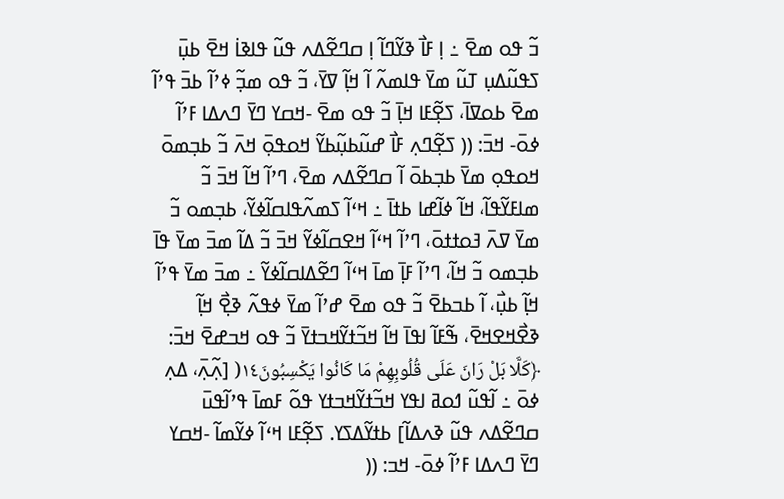ߏ߬ ߟߋ ߘߐ߫ ߸ ߊ߲ ߓߊ߯ ߢߌ߬ߣߊ߬ ߊ߲ ߛߣߐ߬ߡߍ ߟߎ߬ ߟߊߢߊ߭ ߞߐ߫ ߕߎ߲߫ ߖߟߎ߬ߡߎ߲ ߠߎ߬ ߘߌ߫ ߟߊߘߍ߬ ߊ߬ ߞߊ߲߬ ߜߌ߫، ߏ߬ ߟߋ ߘߏ߲߬ ߦߴߊ߬ ߕߏ߫ ߟߴߊ߬ ߘߐ߫ ߕߋߜߊ߫، ߖߐ߲߬ߓߊ ߞߊ߲߫ ߏ߬ ߟߋ ߘߐ߫ -ߞߛߌ ߣߌ߫ ߣߍߡߊ ߓߴߊ߬ ߦߋ߫- ߞߏ߫: (( ߖߐ߲߬ߣߍ߲ ߓߊ߯ ߝߎ߬ߕߎ߲߬ߕߌ߬ ߞߋߟߋ߲߫ ߞߍ߫ ߏ߬ ߕߏ߲ߘߋ߫ ߞߋߟߋ߲ ߘߌ߫ ߕߏ߲ߕߋ߫ ߊ߬ ߛߣߐ߬ߡߍ ߘߐ߫، ߣߴߊ߬ ߞߊ߬ ߞߏ߫ ߏ߬ ߘߊߓߌ߬ߟߊ߬، ߞߊ߬ ߦߊ߬ߝߊ ߕߙߊ߫ ߸ ߞߵߊ߬ ߖߘߍ߬ߟߊߛߊ߬ߦߌ߬، ߕߏ߲ߘߋ ߏ߬ ߘߌ߫ ߜߍ߫ ߔߋߙߙߋ߫، ߣߴߊ߬ ߞߵߊ߬ ߞߐߛߊ߬ߦߌ߬ ߞߏ߫ ߏ߬ ߡߊ߬ ߘߏ߫ ߘߌ߫ ߟߊ߫ ߕߏ߲ߘߋ ߏ߬ ߞߊ߬، ߣߴߊ߬ ߓߊ߲߫ ߘߊ߫ ߞߵߊ߬ ߣߐ߬ߡߊߛߊ߬ߦߌ߬ ߸ ߘߏ߫ ߘߌ߫ ߟߴߊ߬ ߞߊ߲߬ ߕߎ߲߯، ߊ߬ ߕߏߕߐ߫ ߏ߬ ߟߋ ߘߐ߫ ߝߴߊ߬ ߘߌ߫ ߦߟߍ߬ ߢߐ߲߯ ߞߊ߲߬ ߢߐ߯ߞߐߞߐ߫، ߒ߬ߓߊ߬ ߊߟߊ߫ ߞߊ߬ ߞߏ߬ߙߌ߬ߞߏߙߌ߫ ߏ߬ ߟߋ ߞߏߝߐ߫ ߞߏ߫: ﴿كَلَّا بَلْ رَانَ عَلَى قُلُوبِهِمْ مَا كَانُوا يَكْسِبُونَ١٤( [ߍ߲߬ߍ߲߫، ߡߍ߲ ߦߋ߫ ߸ ߊ߬ߟߎ߬ ߗߋߥ ߊߟߌ ߞߏ߬ߙߌ߬ߞߏߙߌ ߟߋ߬ ߓߘߊ߫ ߟߴߊ߬ߟߎ߫ ߛߣߐ߬ߡߍ ߟߎ߬ ߢߍߡߊ߬] ߕߙߌ߬ߡߖߌ. ߖߐ߲߬ߓߊ ߞߵߊ߬ ߦߌ߬ߘߊ߬ -ߞߛߌ ߣߌ߫ ߣߍߡߊ ߓߴߊ߬ ߦߋ߫- ߞߏ: ((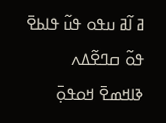ߥ ߊ߬ߥ ߎߟߋ ߟߎ߬ ߟߊߕߐ߫ ߟߋ߬ ߛߣߐ߬ߡߍ ߢߊߞߘߐ߫ ߞߋߟߋ߲߫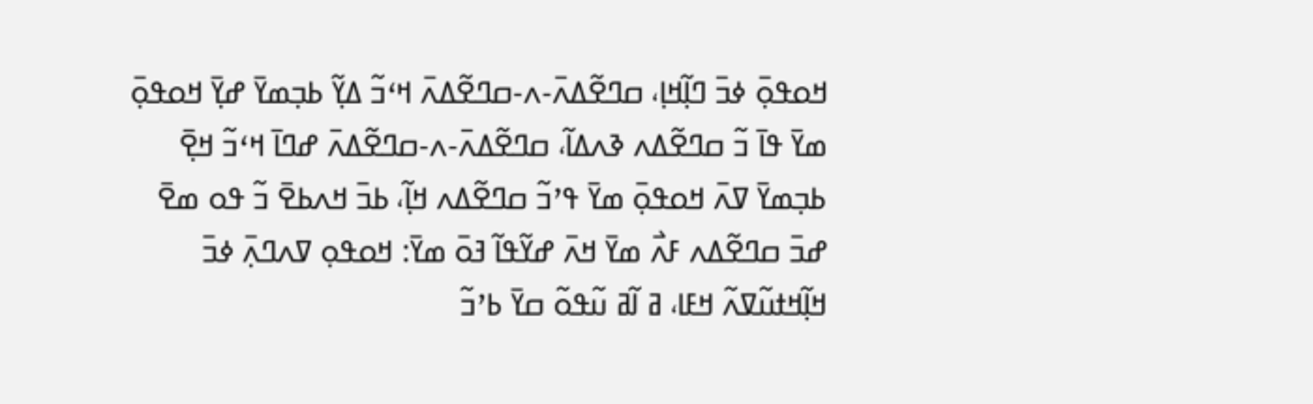ߞߋߟߋ߲߫ ߦߏ߫ ߣߊ߲߬ߞߊ߲، ߛߣߐ߬ߡߍ߫-ߍ-ߛߣߐ߬ߡߍ߫ ߞߵߏ߬ ߡߌ߲߬ ߕߏ߲ߘߌ߫ ߝߌ߲߫ ߞߋߟߋ߲߫ ߘߌ߫ ߟߊ߫ ߏ߬ ߛߣߐ߬ߡߍ ߢߍߡߊ߬، ߛߣߐ߬ߡߍ߫-ߍ-ߛߣߐ߬ߡߍ߫ ߝߣߊ߫ ߞߵߏ߬ ߞߐ߲߫ ߕߏ߲ߘߌ߫ ߜߍ߫ ߞߋߟߋ߲߫ ߘߌ߫ ߟߴߏ߬ ߛߣߐ߬ߡߍ ߞߊ߲߬، ߕߏ߫ ߞߍߕߐ߫ ߏ߬ ߟߋ ߘߐ߫ ߝߏ߫ ߛߣߐ߬ߡߍ ߓߍ߯ ߘߌ߫ ߞߍ߫ ߝߌ߬ߟߊ߬ ߔߋ߫ ߘߌ߫: ߞߋߟߋ߲ ߜߍߣߍ߲߫ ߦߏ߫ ߞߊ߲߬ߞߙߎ߬ߜߍ߬ ߞߓߊ، ߥ ߊ߬ߥ ߎ߬ߟߋ߬ ߛߌ߫ ߕߴߏ߬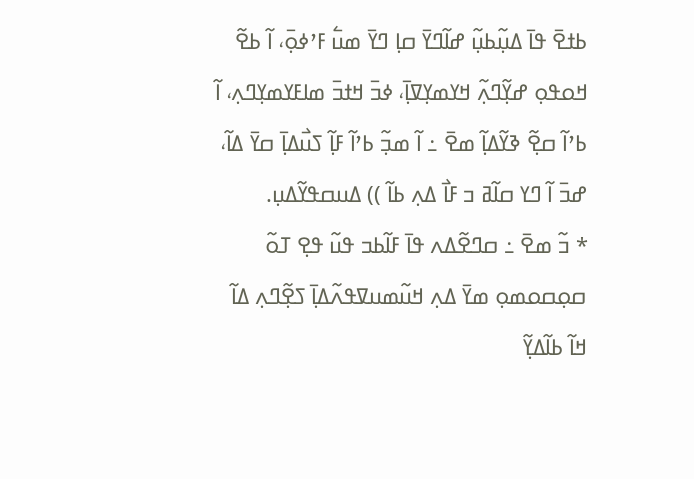ߕߙߐ߫ ߟߊ߫ ߡߎ߲߬ߕߎ߲߬ ߝߊ߬ߣߌ߫ ߛߊ߲ ߣߌ߫ ߘߎ߱ ߓߴߦߋ߲߫، ߊ߬ ߕߐ߬ ߞߋߟߋ߲ ߝߌ߲߬ߣߍ߲߬ ߞߌߘߌ߲ߜߊ߲߫، ߦߏ߫ ߞߙߏ߫ ߘߊߓߌߘߌ߲ߣߍ߲، ߊ߬ ߕߴߊ߬ ߛߐ߲߬ ߢߌ߬ߡߊ߲߬ ߘߐ߫ ߸ ߊ߬ ߘߏ߲߬ ߕߴߊ߬ ߓߊ߲߬ ߖߎ߯ߡߊ߲߫ ߛߌ߫ ߡߊ߬، ߝߏ߫ ߊ߬ ߣߌ ߛߊ߬ߥ ߏ ߓߊ߯ ߡߍ߲ ߕߊ߬ )) ߡߎߛߟߌ߬ߡߎ߲.
* ߏ߬ ߘߐ߫ ߸ ߛߣߐ߬ߡߍ ߟߊ߫ ߓߊ߬ߕߏ ߟߎ߬ ߟߐ߲ ߠߋ߬ ߛߋ߲ߛߋߘߋ߲ ߘߌ߫ ߡߍ߲ ߞߎ߬ߘߎߜߟߍ߬ߡߊ߲߫ ߖߐ߲߬ߣߍ߲ ߡߊ߬ ߞߊ߬ ߕߊ߬ߡߌ߲߬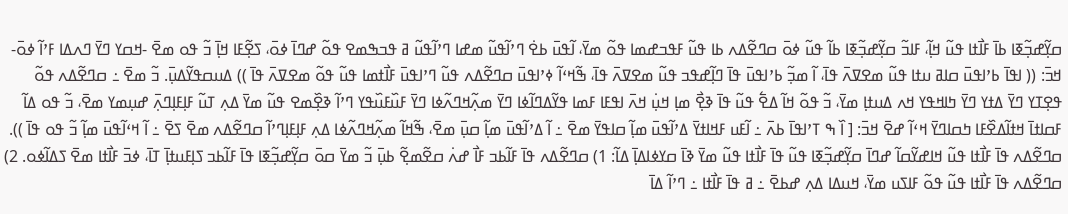ߛߌ߲߬ߝߏ߲߬ߧߊ ߕߊ߫ ߓߊ߯ߙߊ ߟߎ߬ ߞߊ߲߬، ߓߊߏ߬ ߛߌ߲߬ߝߏ߲߬ߧߊ ߕߊ߬ ߟߎ߬ ߦߋ߫ ߛߣߐ߬ߡߍ ߕߊ ߟߎ߬ ߓߟߏߝߘߊ ߟߋ߬ ߘߌ߫، ߊ߬ߟߎ߫ ߕߐ߭ ߣߴߊ߬ߟߎ߬ ߘߝߊ ߣߴߊ߬ߟߎ߬ ߥ ߟߏߒߘߐ ߟߋ߬ ߝߣߊ߫ ߦߋ߫، ߖߐ߲߬ߓߊ ߞߊ߲߫ ߏ߬ ߟߋ ߘߐ߫ -ߞߛߌ ߣߌ߫ ߣߍߡߊ ߓߴߊ߬ ߦߋ߫- ߞߏ߫: (( ߊߟߊ߫ ߕߴߊߟߎ߫ ߛߊߥ ߎߙߊ ߟߎ߬ ߘߐߜߍ߫ ߟߊ߫، ߊ߬ ߘߏ߲߬ ߕߴߊߟߎ߫ ߟߊ߫ ߣߊ߲߬ߝߟߏ ߟߎ߬ ߘߐߜߍ߫ ߟߊ߫، ߒ߬ߞߵߊ߬ ߦߴߊߟߎ߫ ߛߣߐ߬ߡߍ ߟߎ߬ ߣߴߊߟߎ߫ ߓߊ߯ߙߘߊ ߟߎ߬ ߟߋ߬ ߘߐߜߍ߫ ߟߊ߫ )) ߡߎߛߟߌ߬ߡߎ߲߫. ߏ߬ ߘߐ߫ ߸ ߛߣߐ߬ߡߍ ߟߋ߬ ߟߐ߲ߠߌ ߣߌ߫ ߡߙߌ ߣߌ߫ ߤߊߞߟߌ ߞߍ ߡߎߙߊ߲ ߘߌ߫، ߏ߬ ߟߋ߬ ߞߊ߬ ߡߐ߱ ߟߎ߬ ߟߊ߫ ߢߐ߲߯ ߘߊ߲ ߞߎ߲߭ ߞߍ߫ ߊߟߓߊ ߓߘߊ ߟߌ߬ߡߣߊ߬ߦߊ ߣߌ߫ ߘߍ߲߬ߞߣߍ߬ߦߊ ߣߌ߫ ߓߎ߰ߓߎ߰ߟߌ ߣߴߊ߬ ߢߐ߲߰ߘߐ ߟߎ߬ ߘߌ߫ ߡߍ߲ ߠߎ߬ ߓߊ߲ߓߊ߲ߣߍ߲߫ ߝߎ߲ߘߌ ߘߐ߫، ߏ߬ ߟߋ ߡߊ߬ ߓߛߊߙߊ߫ ߞߙߊ߬ߡߐ߰ߓߊ ߤߛߊߣߌ߫ ߞߵߊ߬ ߝߐ߫ ߞߏ߫: [ ߊ߰ ߒ ߠߴߊߟߊ߫ ߕߍ߫ ߸ ߊ߬ߓߎ ߓߞߊߙߌ߫ ߡߴߊ߬ߟߎ߫ ߘߊ߲߬ ߛߊߟߌ߫ ߘߐ߫ ߸ ߊ߬ ߡߴߊ߬ߟߎ߫ ߘߊ߲߬ ߛߎ߲߫ ߘߐ߫، ߒ߬ߞߊ߬ ߘߍ߲߬ߞߣߍ߬ߦߊ ߡߍ߲ ߓߊ߲ߓߊ߲ߣߴߊ߬ ߛߣߐ߬ߡߍ ߘߐ߫ ߖߐ߫ ߸ ߊ߬ ߞߵߊ߬ߟߎ߫ ߘߊ߲߬ ߏ߬ ߟߋ ߟߊ߫ )).
ߛߣߐ߬ߡߍ ߟߊ߫ ߓߊ߯ߙߊ ߟߎ߬ ߞߊߝߌ߬ߛߊ߬ ߝߣߊ߫ ߛߌ߲߬ߝߏ߲߬ߧߊ ߟߎ߬ ߟߊ߫ ߓߊ߯ߙߊ ߟߎ߬ ߘߌ߫ ߢߊ߫ ߛߌߦߊߡߊ߲߫ ߡߊ߬: 1) ߛߣߐ߬ߡߍ ߟߊ߫ ߓߊ߬ߕߏ ߓߊ߯ ߝߍ߭ ߛߐ߬ߘߐ߲߬ ߕߎ߲߫ ߏ߬ ߘߌ߫ ߛߋ߫ ߛߌ߲߬ߝߏ߲߬ߧߊ ߟߊ߫ ߓߊ߬ߕߏ ߖߊ߲ߓߎߙߊ߲߫ ߠߊ߫، ߦߏ߫ ߓߊ߯ߙߊ ߘߐ߫ ߖߡߊ߬ߦߋ. 2) ߛߣߐ߬ߡߍ ߟߊ߫ ߓߊ߯ߙߊ ߟߎ߬ ߟߋ߬ ߓߊߖߎ ߘߌ߫، ߞߎߡߊ ߡߍ߲ ߝߕߐ߫ ߸ ߥ ߟߊ߫ ߓߊ߯ߙߊ ߸ ߣߴߊ߬ ߡߊ߫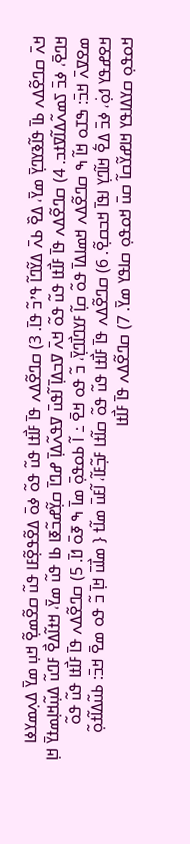ߞߍ߫ ߛߣߐ߬ߡߍ ߕߊ߫ ߟߊ߬ߢߌߣߌ߲߫ ߘߌ߫، ߡߐ߰ ߕߍ߫ ߡߌ߬ߣߊ߬ ߟߴߏ߬ ߟߊ߫. 3) ߛߣߐ߬ߡߍ ߟߊ߫ ߓߊ߯ߙߊ ߟߎ߬ ߟߋ߬ ߦߋ߫ ߡߐ߬ߟߐ߲߬ߓߊ ߟߎ߬ ߛߐ߬ߘߐ߲߬ ߞߎ߲ ߘߌ߫ ߡߍ߲ߘߌߦߊ ߞߣߐ߫، ߦߏ߫ ߖߘߍ߬ߡߊ߬ߜߙߏ. 4) ߛߣߐ߬ߡߍ ߟߊ߫ ߓߊ߯ߙߊ ߟߎ߬ ߟߋ߬ ߞߍ߫ ߜߏߡߊ߲߫ ߊ߬ߟߎ߫ ߜߟߍ߬ߡߊ߲߫ ߝߣߊ߫ ߛߌ߲߬ߝߏ߬ߧߊ ߕߊ ߟߎ߬ ߘߌ߫، ߞߙߊ߬ߡߐ߯ ߓߣߎ߬ ߡߎ߲߬ߞߊ߲ߘߙߌ߫ ߞߊ߲ ߘߐߜߍ߫ ߞߏ߫: ߒߠߋ ߞߊ߬ ߒ ߛߣߐ߬ߡߍ ߞߘߊߡߊ߫ ߟߋ߬ ߛߊ߲߬ ߓߌߣߊ߯ߣߌ߲߫، ߏ߬ ߟߋ ߞߐ߫ ߸ ߊ߬ ߕߋߟߋ߲߫ ߘߊ߫ ߒ ߧߋ߫ ߗߊ߫. 5) ߛߣߐ߬ߡߍ ߟߊ߫ ߓߊ߯ߙߊ ߟߎ߬ ߟߋ߬ ߞߐߝߟߌ ߗߋ߲߭، ߦߏ߫ ߡߐ߱ ߞߊ߬ߣߌ߲ ߊߟߊ߫ ߞߏߛߐ߲߬. 6) ߛߣߐ߬ߡߍ ߟߊ߫ ߓߊ߯ߙߊ ߟߎ߬ ߟߋ߬ ߛߊ߬ߙߊ ߓߏ߲߬ߓߊ߬، ߊ߬ߓߎ߫ ߘߊ߬ߙ { ߘߊ߯ߎ߫ ߞߊ߲߫ ߏ߬ ߟߋ ߘߐ߫ ߞߏ߫: ߕߎ߬ߡߊ߬ߙߋ߲߬ ߞߋߟߋ߲ ߛߌߡߊߟߌ ߞߊߝߌ߬ߛߊ߬ ߛߎ߫ ߞߋߟߋ߲ ߛߊߟߌ ߘߌ߫. 7) ߛߣߐ߬ߡߍ ߟߊ߫ ߓߊ߯ߙߊ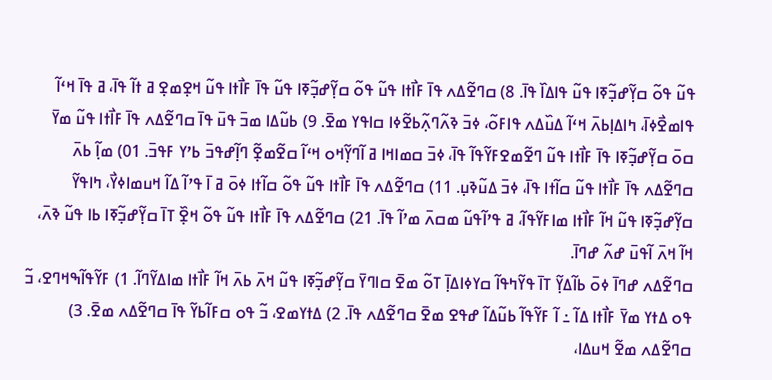ߟߎ߬ ߟߋ߬ ߛߌ߲߬ߝߏ߲߬ߧߊ ߟߎ߬ ߟߊߡߊ߰ ߟߊ߫. 8) ߛߣߐ߬ߡߍ ߟߊ߫ ߓߊ߯ߙߊ ߟߎ߬ ߟߋ߬ ߛߌ߲߬ߝߏ߲߬ߧߊ ߟߎ߬ ߟߊ߫ ߓߊ߯ߙߊ ߟߎ߬ ߞߐ߲ߘߐ߲ ߥ ߙߊ߬ ߟߊ߫، ߥ ߟߊ߫ ߞߵߊ߬ ߟߊߘߐ߯ߦߊ߫، ߤߊߡߊ߲ߕߍ߫ ߞߵߊ߬ ߡߎ߰ߡߍ ߟߊߓߋ߬، ߦߏ߫ ߢߍ߬ߣߍ߲߬ߕߐ߬ߦߊ ߛߊߟߌ ߘߐ߫. 9) ߕߎ߬ߡߊ ߘߏ߫ ߟߎ߫ ߟߊ߫ ߛߣߐ߬ߡߍ ߟߊ߫ ߓߊ߯ߙߊ ߟߎ߬ ߘߌ߫ ߛߋ߫ ߛߌ߲߬ߝߏ߲߬ߧߊ ߟߊ߫ ߓߊ߯ߙߊ ߟߎ߬ ߣߐ߬ߘߐߓߌ߬ߟߊ߬ ߟߊ߫، ߦߏ߫ ߛߘߊߞߊ ߥ ߊ߬ߣߌ߲߬ߞߋ ߞߵߊ߬ ߛߐ߬ߘߐ߲߬ ߣߊ߲߬ߝߟߏ߫ ߕߴߌ ߓߟߏ߫. 01) ߘߊ߲߬ ߕߍ߫ ߛߣߐ߬ߡߍ ߟߊ߫ ߓߊ߯ߙߊ ߟߎ߬ ߛߊ߬ߙߊ ߟߊ߫، ߦߏ߫ ߡߎ߬ߢߎ߲. 11) ߛߣߐ߬ߡߍ ߟߊ߫ ߓߊ߯ߙߊ ߟߎ߬ ߟߋ߬ ߛߊ߬ߙߊ ߦߋ߫ ߥ ߊ߫ ߟߴߊ߬ ߡߊ߬ ߞߎߘߊߦߌ߯، ߤߊߟߌ߬ ߛߌ߲߬ߝߏ߲߬ߧߊ ߟߎ߬ ߞߊ߬ ߓߊ߯ߙߊ ߘߊߓߌ߬ߟߊ߬، ߥ ߟߴߊ߬ߟߎ߬ ߘߛߍ߫ ߘߴߊ߬ ߟߊ߫. 21) ߛߣߐ߬ߡߍ ߟߊ߫ ߓߊ߯ߙߊ ߟߎ߬ ߟߋ߬ ߞߐ߲߰ ߠߊ߫ ߛߌ߲߬ߝߏ߲߬ߧߊ ߕߊ ߟߎ߬ ߢߍ߫، ߞߊ߬ ߞߍ߫ ߊ߬ߟߎ߫ ߝߍ߬ ߝߣߊ߫.
ߛߣߐ߬ߡߍ ߝߣߊ߫ ߦߋ߫ ߕߊ߬ߡߌ߲߬ ߠߊ߫ ߟߌ߬ߤߟߊ߬ ߛߌߦߊߡߊ߲߫ ߠߋ߬ ߘߐ߫ ߛߊߣߌ߫ ߛߌ߲߬ߝߏ߲߬ߧߊ ߟߎ߬ ߞߍ߫ ߕߍ߫ ߞߊ߬ ߓߊ߯ߙߊ ߘߊߡߌ߬ߣߊ߬. 1) ߓߌ߬ߟߊ߬ߒߞߣߐ، ߏ߬ ߟߋ ߡߙߌ ߘߌ߫ ߓߊ߯ߙߊ ߡߊ߬ ߸ ߊ߬ ߓߌ߬ߟߊ߬ ߕߎ߬ߡߊ߬ ߝߟߐ ߘߐ߫ ߛߣߐ߬ߡߍ ߟߊ߫. 2) ߡߙߌߘߐ، ߏ߬ ߟߋ ߛߓߊ߬ߕߌ߬ ߟߊ߫ ߛߣߐ߬ߡߍ ߘߐ߫. 3) ߛߣߐ߬ߡߍ ߘߐ߬ ߞߎߡߊ،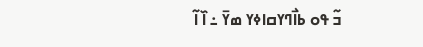ߏ߬ ߟߋ ߕߊ߯ߣߌߛߊߦߌ ߘߌ߫ ߸ ߊ߰ ߊ߬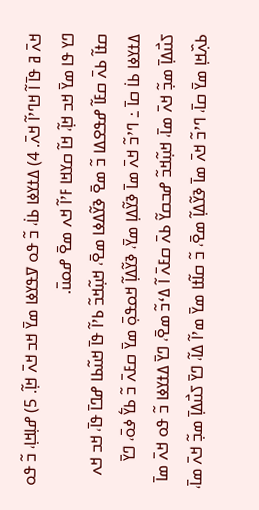ߞߍ߫ ߥ ߟߊ߫ ߊ߬ ߞߣߴߊ߬ ߞߍ߫. 4) ߡߙߌߦߊ ߕߊ߭، ߏ߬ ߟߋ ߜߟߌߦߊ ߘߌ߫ ߞߏ ߞߍ߫ ߞߊ߲߬. 5) ߝߊ߲ߞߊ߲، ߏ߬ ߟߋ ߣߌ ߟߊ ߘߌ߫ ߞߏ ߞߊ߲߬، ߞߊ߬ ߛߌߞߊ ߓߴߊ߬ ߞߍ ߘߐ߫ ߝߋߎ߫.
ߛߙߊ߬ ߕߍ߫ ߛߓߊ߬ ߝߟߐߡߊ ߏ߬ ߘߐ߫ ߢߌ߬ߡߦߊ ߘߐ߫، ߞߎ߲߬ߞߏ߬ ߕߴߊ߬ ߟߊ߫ ߞߎ߬ߕߊ ߝߣߊ߫ ߟߊ߫، ߞߏ ߞߍ ߡߙߌߦߊ ߕߊ߭ ߛߊ߫ ߸ ߣߴߏ߬ ߞߍ߫ ߘߊ߫ ߢߌ߬ߡߊ߲ ߘߌ߫، ߢߌ߬ߡߊ߲߬ ߞߋߟߋ߲߫ ߘߌ߫ ߛߓߍ߫ ߏ߬ ߕߌ߱ ߦߋ߫، ߣߌ߫ ߖߎ߯ߡߊ߲߫ ߘߏ߲߬ ߞߍ߫ ߘߊ߫، ߞߎ߲߬ߞߏ߬ ߝߏߛߌ߬ ߕߍ߫ ߛߓߍ߫ ߊ߬ ߡߵߏ߬ ߘߐ߫، ߣߌ߫ ߡߙߌߦߊ ߏ߬ ߟߋ ߞߍ߫ ߘߊ߫ ߕߍ߲߰ߞߊ߲ ߘߌ߫ ߛߊ߫، ߣߴߏ߬ ߞߍ߫ ߘߊ߫ ߢߌ߬ߡߊ߲߬ ߘߐ߫، ߏ߬ ߛߊ߬ߙߊ ߘߌ߫ ߘߴߊ߬ ߡߊ߬، ߣߌ߫ ߖߎ߯ߡߊ߲߫ ߘߏ߲߬ ߞߍ߫ ߘߊ߫،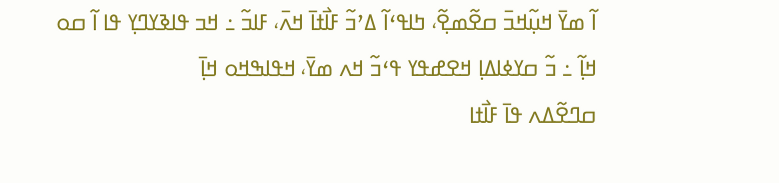ߊ߬ ߘߌ߫ ߞߎ߲߬ߞߏ߫ ߛߐ߬ߘߐ߲߬، ߤߊߟߵߊ߬ ߡߴߏ߬ ߓߊ߯ߙߊ߫ ߞߍ߫، ߓߊߏ߬ ߸ ߞߏ ߟߊߢߌߣߌ߲ ߟߊ ߊ߬ ߛߋ ߞߊ߲߬ ߸ ߏ߬ ߛߌߦߊߡߊ߲ ߞߐߝߟߌ ߟߵߏ߬ ߞߍ ߘߌ߫، ߞߟߊߒߞߋ ߞߊ߲߫
ߛߣߐ߬ߡߍ ߟߊ߫ ߓߊ߯ߙߊ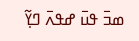ߘߏ߫ ߟߎ߫ ߝߟߍ߫ ߣߌ߲߬